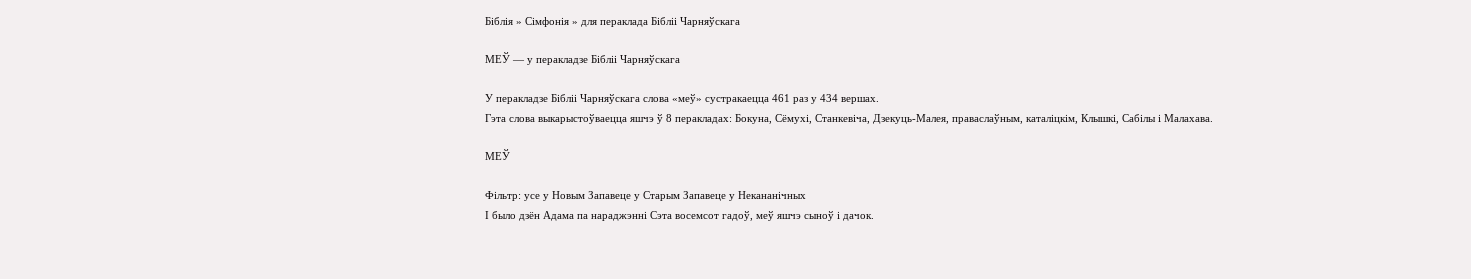Біблія » Сімфонія » для пераклада Бібліі Чарняўскага

МЕЎ — у перакладзе Бібліі Чарняўскага

У перакладзе Бібліі Чарняўскага слова «меў» сустракаецца 461 раз у 434 вершах.
Гэта слова выкарыстоўваецца яшчэ ў 8 перакладах: Бокуна, Сёмухі, Станкевіча, Дзекуць-Малея, праваслаўным, каталіцкім, Клышкi, Сабілы і Малахава.

МЕЎ

Фільтр: усе у Новым Запавеце у Старым Запавеце у Некананічных
І было дзён Адама па нараджэнні Сэта восемсот гадоў, меў яшчэ сыноў і дачок.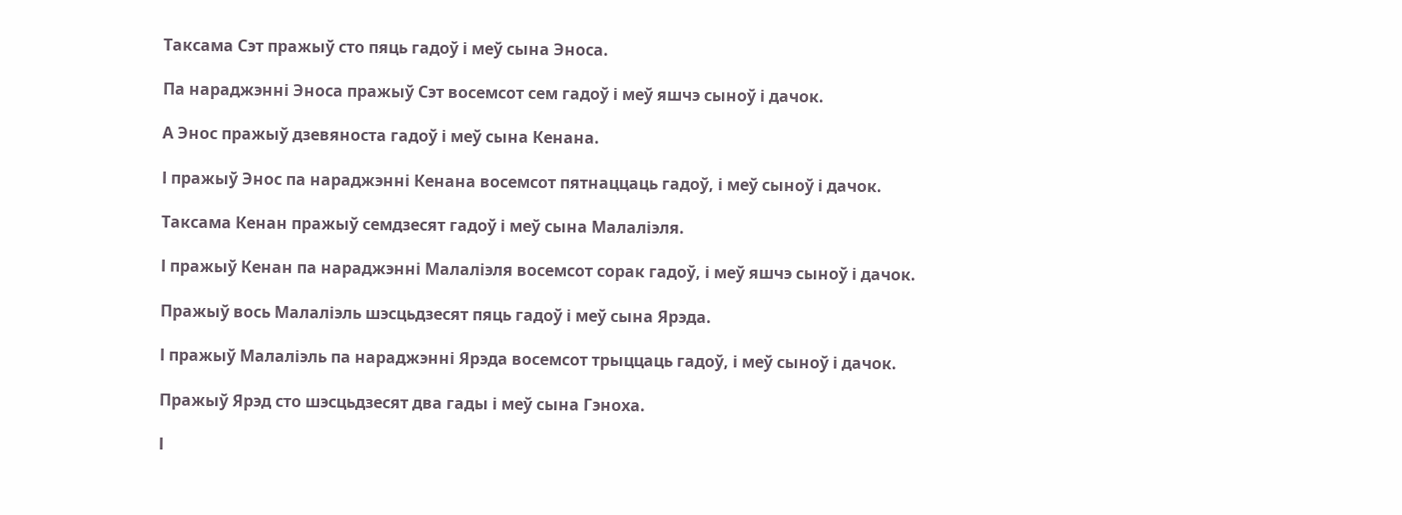Таксама Сэт пражыў сто пяць гадоў і меў сына Эноса.

Па нараджэнні Эноса пражыў Сэт восемсот сем гадоў і меў яшчэ сыноў і дачок.

А Энос пражыў дзевяноста гадоў і меў сына Кенана.

І пражыў Энос па нараджэнні Кенана восемсот пятнаццаць гадоў, і меў сыноў і дачок.

Таксама Кенан пражыў семдзесят гадоў і меў сына Малаліэля.

І пражыў Кенан па нараджэнні Малаліэля восемсот сорак гадоў, і меў яшчэ сыноў і дачок.

Пражыў вось Малаліэль шэсцьдзесят пяць гадоў і меў сына Ярэда.

І пражыў Малаліэль па нараджэнні Ярэда восемсот трыццаць гадоў, і меў сыноў і дачок.

Пражыў Ярэд сто шэсцьдзесят два гады і меў сына Гэноха.

І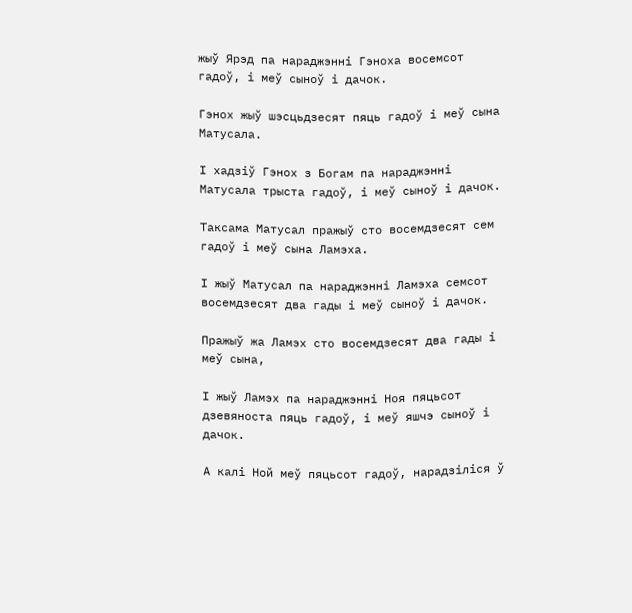жыў Ярэд па нараджэнні Гэноха восемсот гадоў, і меў сыноў і дачок.

Гэнох жыў шэсцьдзесят пяць гадоў і меў сына Матусала.

І хадзіў Гэнох з Богам па нараджэнні Матусала трыста гадоў, і меў сыноў і дачок.

Таксама Матусал пражыў сто восемдзесят сем гадоў і меў сына Ламэха.

І жыў Матусал па нараджэнні Ламэха семсот восемдзесят два гады і меў сыноў і дачок.

Пражыў жа Ламэх сто восемдзесят два гады і меў сына,

І жыў Ламэх па нараджэнні Ноя пяцьсот дзевяноста пяць гадоў, і меў яшчэ сыноў і дачок.

А калі Ной меў пяцьсот гадоў, нарадзіліся ў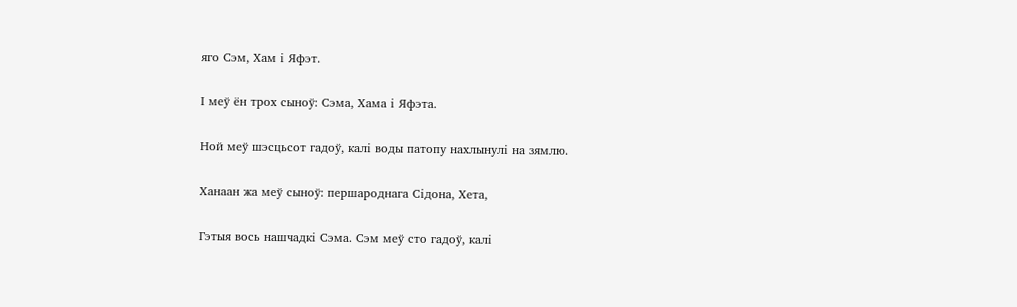яго Сэм, Хам і Яфэт.

І меў ён трох сыноў: Сэма, Хама і Яфэта.

Ной меў шэсцьсот гадоў, калі воды патопу нахлынулі на зямлю.

Ханаан жа меў сыноў: першароднага Сідона, Хета,

Гэтыя вось нашчадкі Сэма. Сэм меў сто гадоў, калі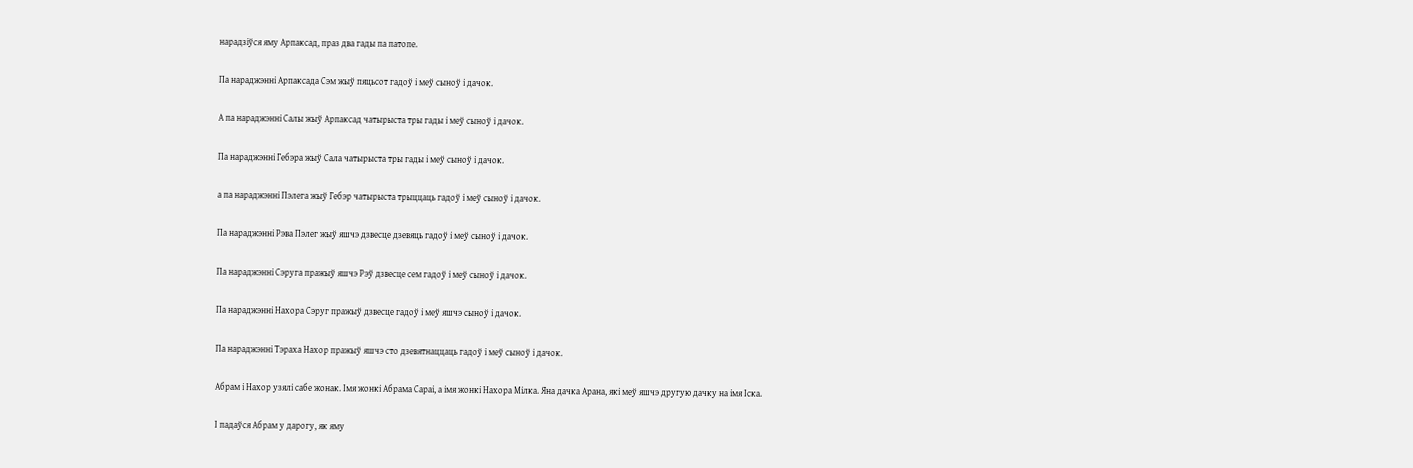нарадзіўся яму Арпаксад, праз два гады па патопе.

Па нараджэнні Арпаксада Сэм жыў пяцьсот гадоў і меў сыноў і дачок.

А па нараджэнні Салы жыў Арпаксад чатырыста тры гады і меў сыноў і дачок.

Па нараджэнні Гебэра жыў Сала чатырыста тры гады і меў сыноў і дачок.

а па нараджэнні Пэлега жыў Гебэр чатырыста трыццаць гадоў і меў сыноў і дачок.

Па нараджэнні Рэва Пэлег жыў яшчэ дзвесце дзевяць гадоў і меў сыноў і дачок.

Па нараджэнні Сэруга пражыў яшчэ Рэў дзвесце сем гадоў і меў сыноў і дачок.

Па нараджэнні Нахора Сэруг пражыў дзвесце гадоў і меў яшчэ сыноў і дачок.

Па нараджэнні Тэраха Нахор пражыў яшчэ сто дзевятнаццаць гадоў і меў сыноў і дачок.

Абрам і Нахор узялі сабе жонак. Імя жонкі Абрама Сараі, а імя жонкі Нахора Мілка. Яна дачка Арана, які меў яшчэ другую дачку на імя Іска.

І падаўся Абрам у дарогу, як яму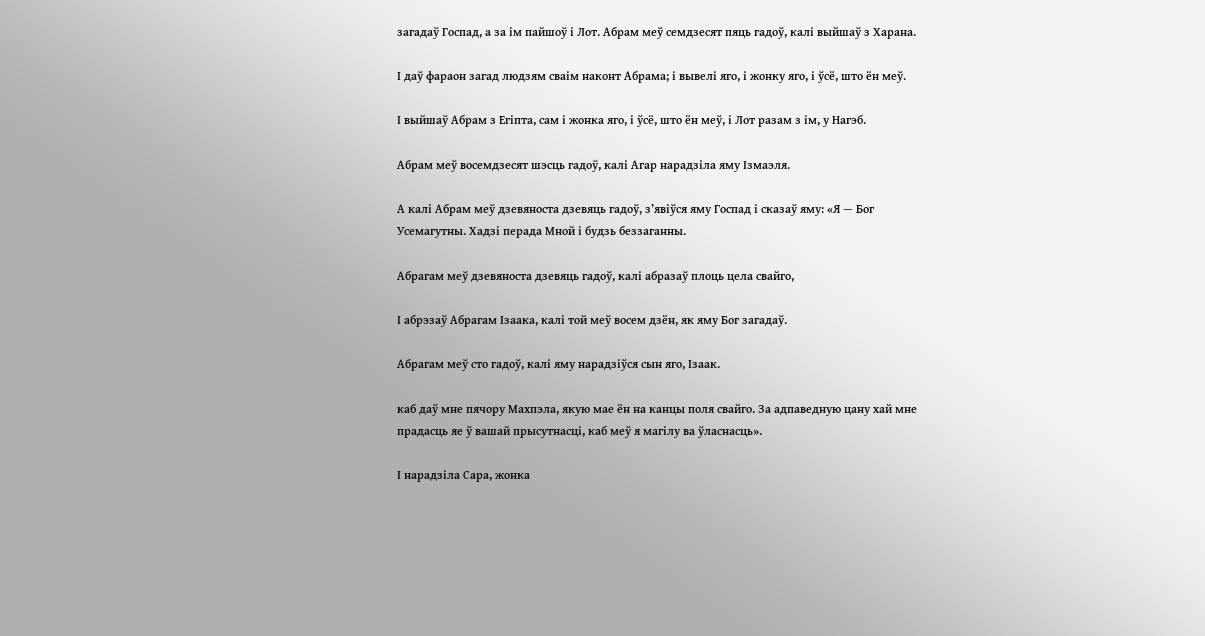загадаў Госпад, а за ім пайшоў і Лот. Абрам меў семдзесят пяць гадоў, калі выйшаў з Харана.

І даў фараон загад людзям сваім наконт Абрама; і вывелі яго, і жонку яго, і ўсё, што ён меў.

І выйшаў Абрам з Егіпта, сам і жонка яго, і ўсё, што ён меў, і Лот разам з ім, у Нагэб.

Абрам меў восемдзесят шэсць гадоў, калі Агар нарадзіла яму Ізмаэля.

А калі Абрам меў дзевяноста дзевяць гадоў, з’явіўся яму Госпад і сказаў яму: «Я — Бог Усемагутны. Хадзі перада Мной і будзь беззаганны.

Абрагам меў дзевяноста дзевяць гадоў, калі абразаў плоць цела свайго,

І абрэзаў Абрагам Ізаака, калі той меў восем дзён, як яму Бог загадаў.

Абрагам меў сто гадоў, калі яму нарадзіўся сын яго, Ізаак.

каб даў мне пячору Махпэла, якую мае ён на канцы поля свайго. За адпаведную цану хай мне прадасць яе ў вашай прысутнасці, каб меў я магілу ва ўласнасць».

І нарадзіла Сара, жонка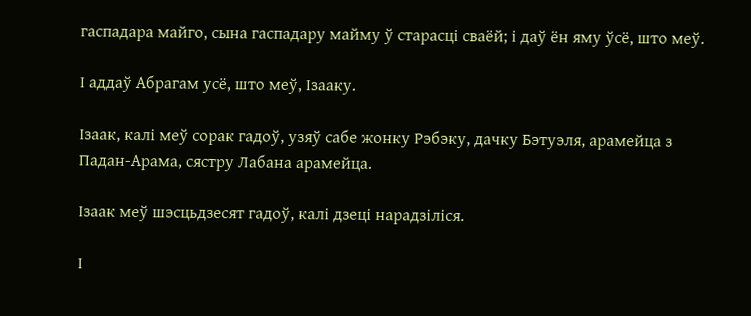гаспадара майго, сына гаспадару майму ў старасці сваёй; і даў ён яму ўсё, што меў.

І аддаў Абрагам усё, што меў, Ізааку.

Ізаак, калі меў сорак гадоў, узяў сабе жонку Рэбэку, дачку Бэтуэля, арамейца з Падан-Арама, сястру Лабана арамейца.

Ізаак меў шэсцьдзесят гадоў, калі дзеці нарадзіліся.

І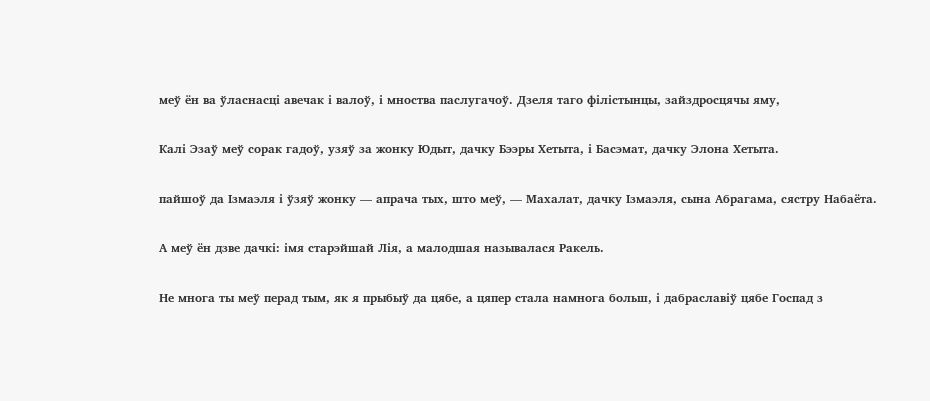меў ён ва ўласнасці авечак і валоў, і мноства паслугачоў. Дзеля таго філістынцы, зайздросцячы яму,

Калі Эзаў меў сорак гадоў, узяў за жонку Юдыт, дачку Бээры Хетыта, і Басэмат, дачку Элона Хетыта.

пайшоў да Ізмаэля і ўзяў жонку — апрача тых, што меў, — Махалат, дачку Ізмаэля, сына Абрагама, сястру Набаёта.

А меў ён дзве дачкі: імя старэйшай Лія, а малодшая называлася Ракель.

Не многа ты меў перад тым, як я прыбыў да цябе, а цяпер стала намнога больш, і дабраславіў цябе Госпад з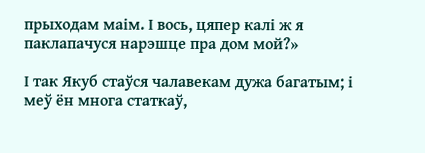прыходам маім. І вось, цяпер калі ж я паклапачуся нарэшце пра дом мой?»

І так Якуб стаўся чалавекам дужа багатым; і меў ён многа статкаў,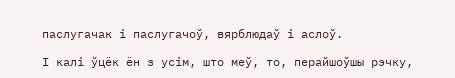паслугачак і паслугачоў, вярблюдаў і аслоў.

І калі ўцёк ён з усім, што меў, то, перайшоўшы рэчку,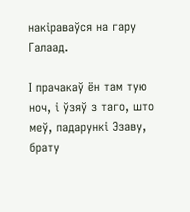накіраваўся на гару Галаад.

І прачакаў ён там тую ноч, і ўзяў з таго, што меў, падарункі Эзаву, брату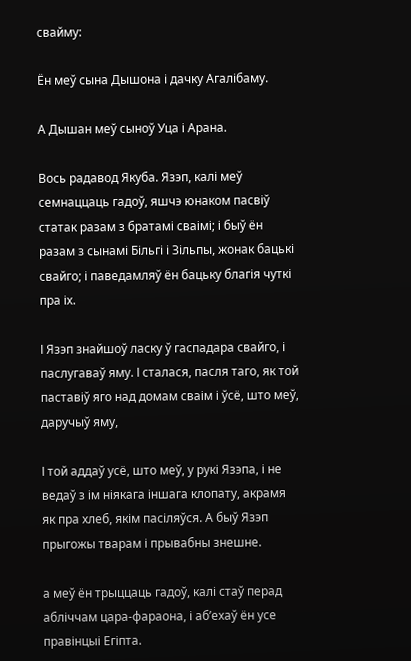свайму:

Ён меў сына Дышона і дачку Агалібаму.

А Дышан меў сыноў Уца і Арана.

Вось радавод Якуба. Язэп, калі меў семнаццаць гадоў, яшчэ юнаком пасвіў статак разам з братамі сваімі; і быў ён разам з сынамі Більгі і Зільпы, жонак бацькі свайго; і паведамляў ён бацьку благія чуткі пра іх.

І Язэп знайшоў ласку ў гаспадара свайго, і паслугаваў яму. І сталася, пасля таго, як той паставіў яго над домам сваім і ўсё, што меў, даручыў яму,

І той аддаў усё, што меў, у рукі Язэпа, і не ведаў з ім ніякага іншага клопату, акрамя як пра хлеб, якім пасіляўся. А быў Язэп прыгожы тварам і прывабны знешне.

а меў ён трыццаць гадоў, калі стаў перад абліччам цара-фараона, і аб’ехаў ён усе правінцыі Егіпта.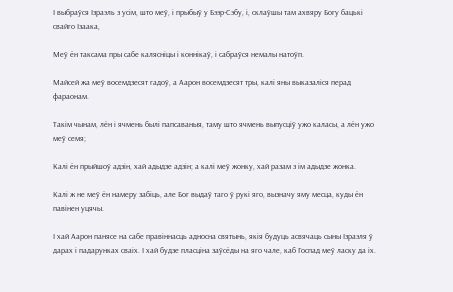І выбраўся Ізраэль з усім, што меў, і прыбыў у Бээр-Сэбу, і, склаўшы там ахвяру Богу бацькі свайго Ізаака,

Меў ён таксама пры сабе калясніцы і коннікаў, і сабраўся немалы натоўп.

Майсей жа меў восемдзесят гадоў, а Аарон восемдзесят тры, калі яны выказаліся перад фараонам.

Такім чынам, лён і ячмень былі папсаваныя, таму што ячмень выпусціў ужо каласы, а лён ужо меў семя;

Калі ён прыйшоў адзін, хай адыдзе адзін; а калі меў жонку, хай разам з ім адыдзе жонка.

Калі ж не меў ён намеру забіць, але Бог выдаў таго ў рукі яго, вызначу яму месца, куды ён павінен уцячы.

І хай Аарон панясе на сабе правіннасць адносна святынь, якія будуць асвячаць сыны Ізраэля ў дарах і падарунках сваіх. І хай будзе пласціна заўсёды на яго чале, каб Госпад меў ласку да іх.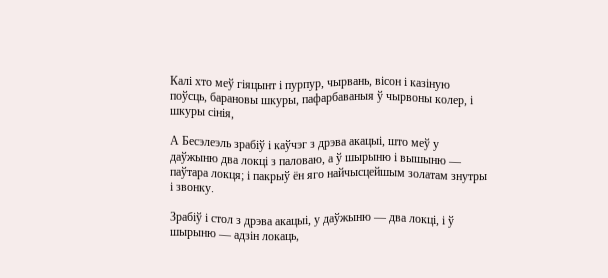Калі хто меў гіяцынт і пурпур, чырвань, вісон і казіную поўсць, барановы шкуры, пафарбаваныя ў чырвоны колер, і шкуры сінія,

А Бесэлеэль зрабіў і каўчэг з дрэва акацыі, што меў у даўжыню два локці з паловаю, а ў шырыню і вышыню — паўтара локця; і пакрыў ён яго найчысцейшым золатам знутры і звонку.

Зрабіў і стол з дрэва акацыі, у даўжыню — два локці, і ў шырыню — адзін локаць,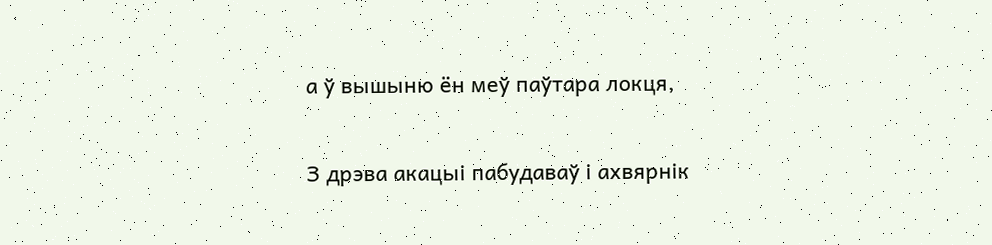а ў вышыню ён меў паўтара локця,

З дрэва акацыі пабудаваў і ахвярнік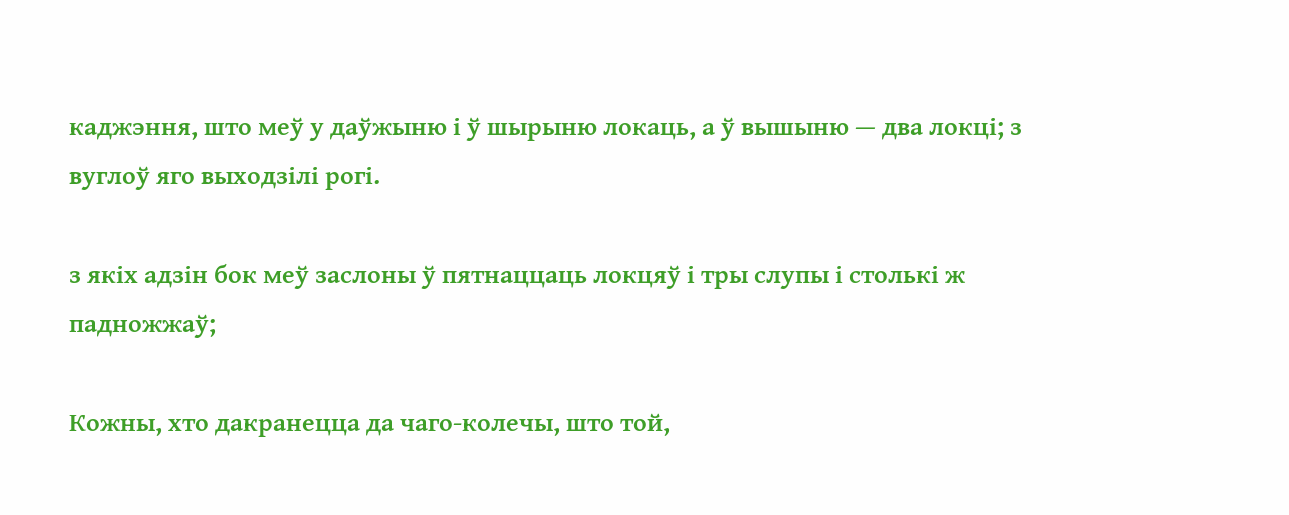каджэння, што меў у даўжыню і ў шырыню локаць, а ў вышыню — два локці; з вуглоў яго выходзілі рогі.

з якіх адзін бок меў заслоны ў пятнаццаць локцяў і тры слупы і столькі ж падножжаў;

Кожны, хто дакранецца да чаго-колечы, што той,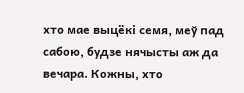хто мае выцёкі семя, меў пад сабою, будзе нячысты аж да вечара. Кожны, хто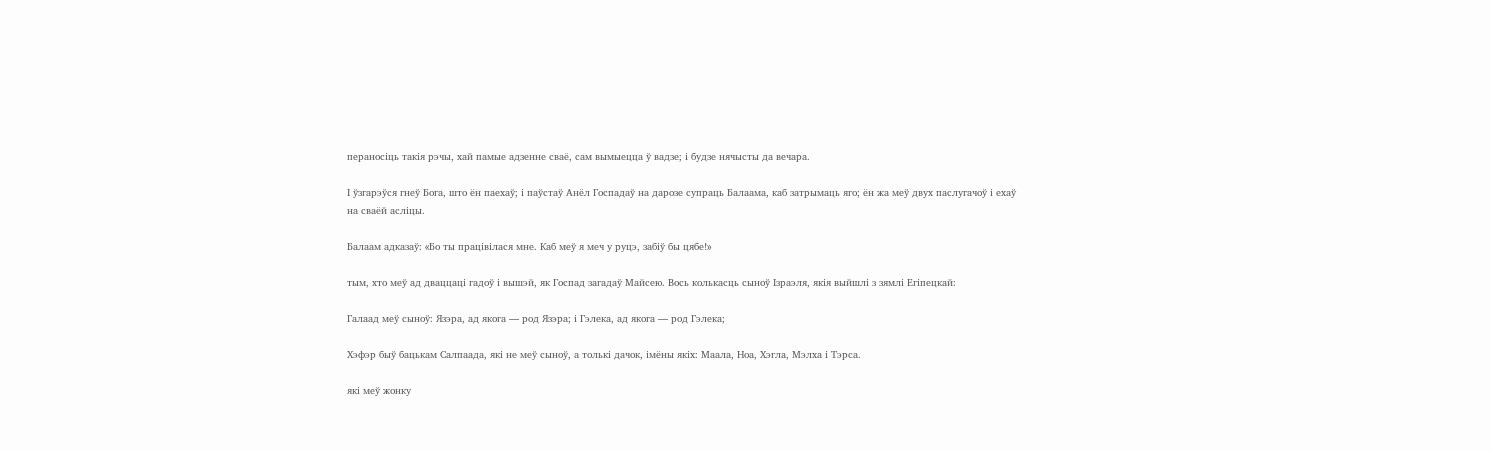пераносіць такія рэчы, хай памые адзенне сваё, сам вымыецца ў вадзе; і будзе нячысты да вечара.

І ўзгарэўся гнеў Бога, што ён паехаў; і паўстаў Анёл Госпадаў на дарозе супраць Балаама, каб затрымаць яго; ён жа меў двух паслугачоў і ехаў на сваёй асліцы.

Балаам адказаў: «Бо ты працівілася мне. Каб меў я меч у руцэ, забіў бы цябе!»

тым, хто меў ад дваццаці гадоў і вышэй, як Госпад загадаў Майсею. Вось колькасць сыноў Ізраэля, якія выйшлі з зямлі Егіпецкай:

Галаад меў сыноў: Язэра, ад якога — род Язэра; і Гэлека, ад якога — род Гэлека;

Хэфэр быў бацькам Салпаада, які не меў сыноў, а толькі дачок, імёны якіх: Маала, Ноа, Хэгла, Мэлха і Тэрса.

які меў жонку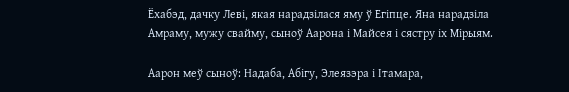Ёхабэд, дачку Леві, якая нарадзілася яму ў Егіпце. Яна нарадзіла Амраму, мужу свайму, сыноў Аарона і Майсея і сястру іх Мірыям.

Аарон меў сыноў: Надаба, Абігу, Элеязэра і Ітамара,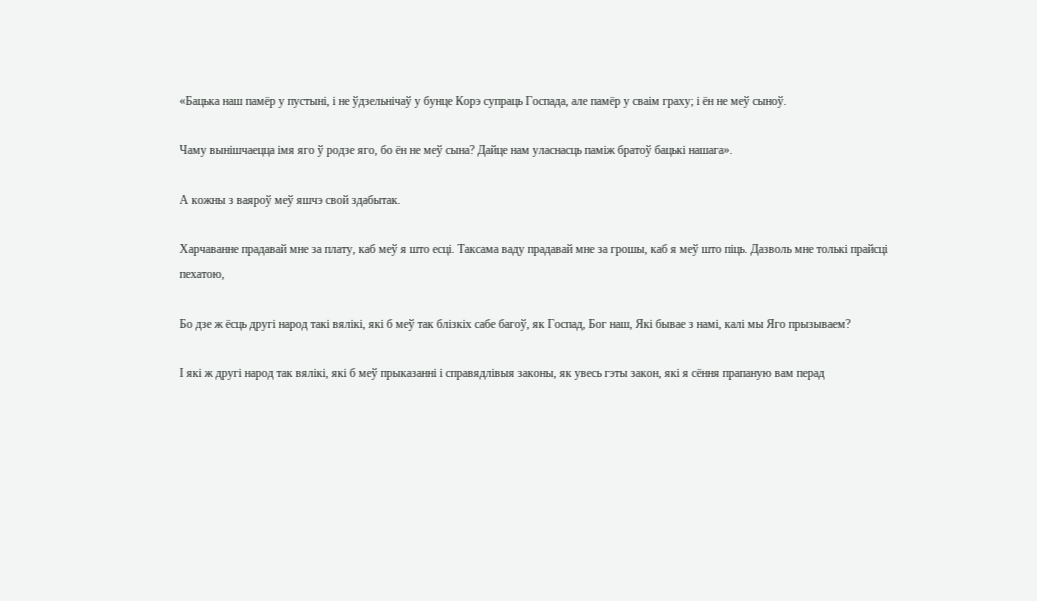«Бацька наш памёр у пустыні, і не ўдзельнічаў у бунце Корэ супраць Госпада, але памёр у сваім граху; і ён не меў сыноў.

Чаму вынішчаецца імя яго ў родзе яго, бо ён не меў сына? Дайце нам уласнасць паміж братоў бацькі нашага».

А кожны з ваяроў меў яшчэ свой здабытак.

Харчаванне прадавай мне за плату, каб меў я што есці. Таксама ваду прадавай мне за грошы, каб я меў што піць. Дазволь мне толькі прайсці пехатою,

Бо дзе ж ёсць другі народ такі вялікі, які б меў так блізкіх сабе багоў, як Госпад, Бог наш, Які бывае з намі, калі мы Яго прызываем?

І які ж другі народ так вялікі, які б меў прыказанні і справядлівыя законы, як увесь гэты закон, які я сёння прапаную вам перад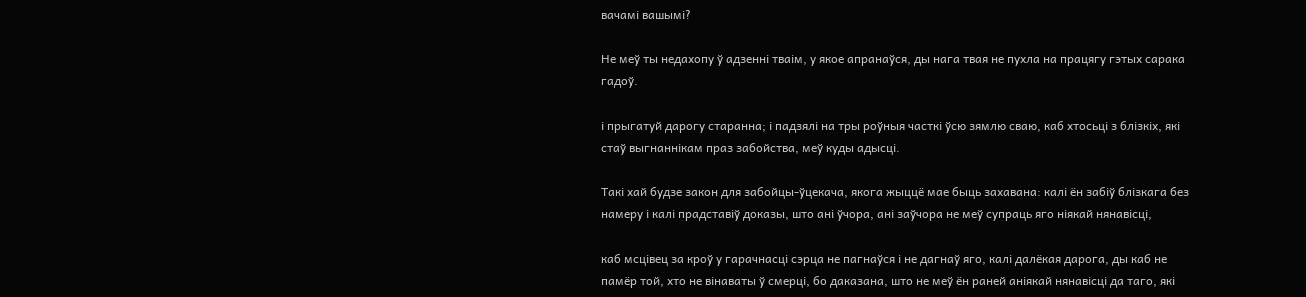вачамі вашымі?

Не меў ты недахопу ў адзенні тваім, у якое апранаўся, ды нага твая не пухла на працягу гэтых сарака гадоў.

і прыгатуй дарогу старанна; і падзялі на тры роўныя часткі ўсю зямлю сваю, каб хтосьці з блізкіх, які стаў выгнаннікам праз забойства, меў куды адысці.

Такі хай будзе закон для забойцы-ўцекача, якога жыццё мае быць захавана: калі ён забіў блізкага без намеру і калі прадставіў доказы, што ані ўчора, ані заўчора не меў супраць яго ніякай нянавісці,

каб мсцівец за кроў у гарачнасці сэрца не пагнаўся і не дагнаў яго, калі далёкая дарога, ды каб не памёр той, хто не вінаваты ў смерці, бо даказана, што не меў ён раней аніякай нянавісці да таго, які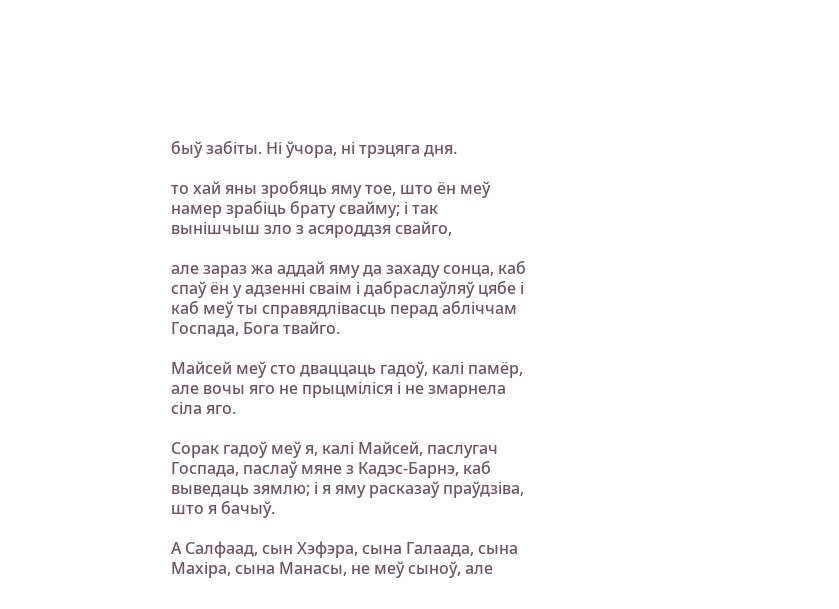быў забіты. Ні ўчора, ні трэцяга дня.

то хай яны зробяць яму тое, што ён меў намер зрабіць брату свайму; і так вынішчыш зло з асяроддзя свайго,

але зараз жа аддай яму да захаду сонца, каб спаў ён у адзенні сваім і дабраслаўляў цябе і каб меў ты справядлівасць перад абліччам Госпада, Бога твайго.

Майсей меў сто дваццаць гадоў, калі памёр, але вочы яго не прыцміліся і не змарнела сіла яго.

Сорак гадоў меў я, калі Майсей, паслугач Госпада, паслаў мяне з Кадэс-Барнэ, каб выведаць зямлю; і я яму расказаў праўдзіва, што я бачыў.

А Салфаад, сын Хэфэра, сына Галаада, сына Махіра, сына Манасы, не меў сыноў, але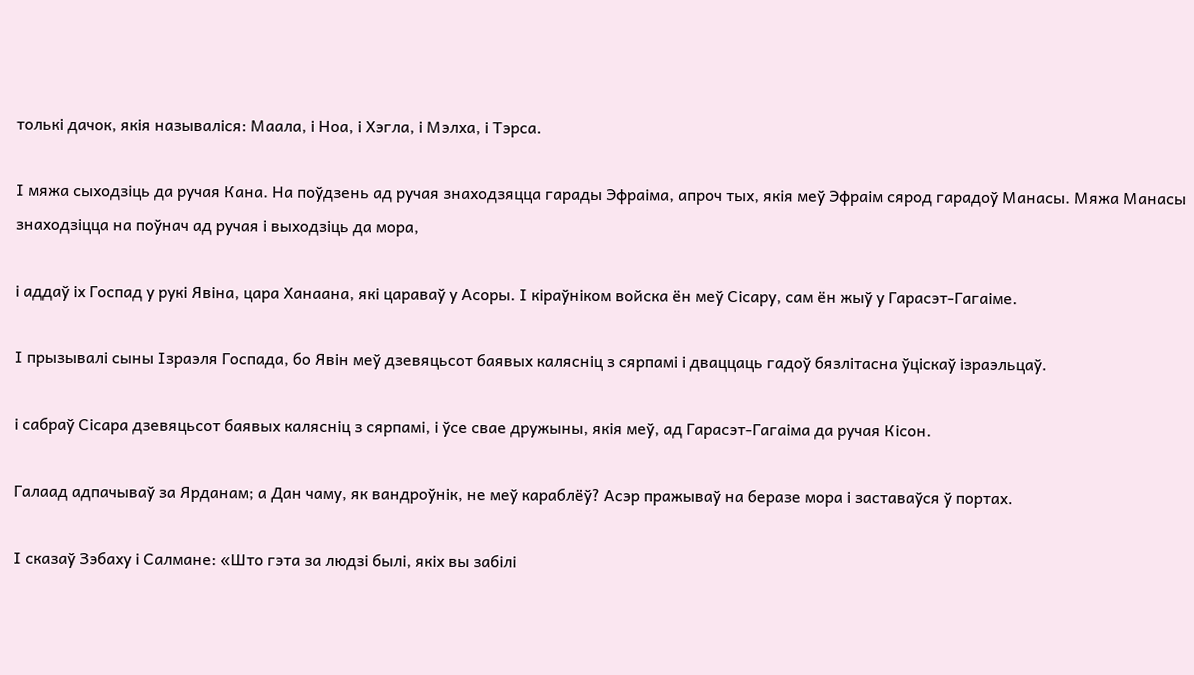толькі дачок, якія называліся: Маала, і Ноа, і Хэгла, і Мэлха, і Тэрса.

І мяжа сыходзіць да ручая Кана. На поўдзень ад ручая знаходзяцца гарады Эфраіма, апроч тых, якія меў Эфраім сярод гарадоў Манасы. Мяжа Манасы знаходзіцца на поўнач ад ручая і выходзіць да мора,

і аддаў іх Госпад у рукі Явіна, цара Ханаана, які цараваў у Асоры. І кіраўніком войска ён меў Сісару, сам ён жыў у Гарасэт-Гагаіме.

І прызывалі сыны Ізраэля Госпада, бо Явін меў дзевяцьсот баявых калясніц з сярпамі і дваццаць гадоў бязлітасна ўціскаў ізраэльцаў.

і сабраў Сісара дзевяцьсот баявых калясніц з сярпамі, і ўсе свае дружыны, якія меў, ад Гарасэт-Гагаіма да ручая Кісон.

Галаад адпачываў за Ярданам; а Дан чаму, як вандроўнік, не меў караблёў? Асэр пражываў на беразе мора і заставаўся ў портах.

І сказаў Зэбаху і Салмане: «Што гэта за людзі былі, якіх вы забілі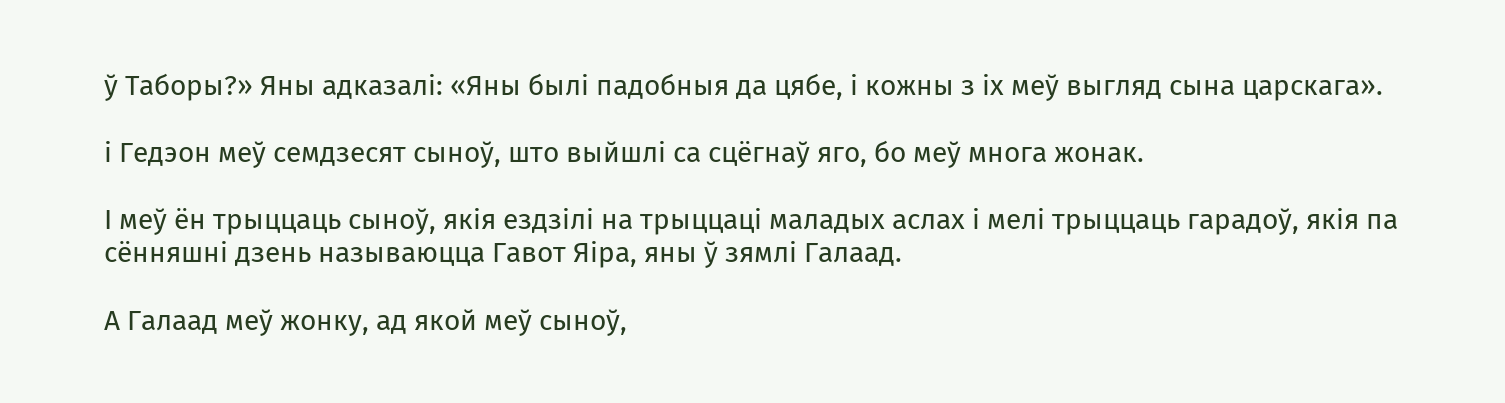ў Таборы?» Яны адказалі: «Яны былі падобныя да цябе, і кожны з іх меў выгляд сына царскага».

і Гедэон меў семдзесят сыноў, што выйшлі са сцёгнаў яго, бо меў многа жонак.

І меў ён трыццаць сыноў, якія ездзілі на трыццаці маладых аслах і мелі трыццаць гарадоў, якія па сённяшні дзень называюцца Гавот Яірa, яны ў зямлі Галаад.

А Галаад меў жонку, ад якой меў сыноў,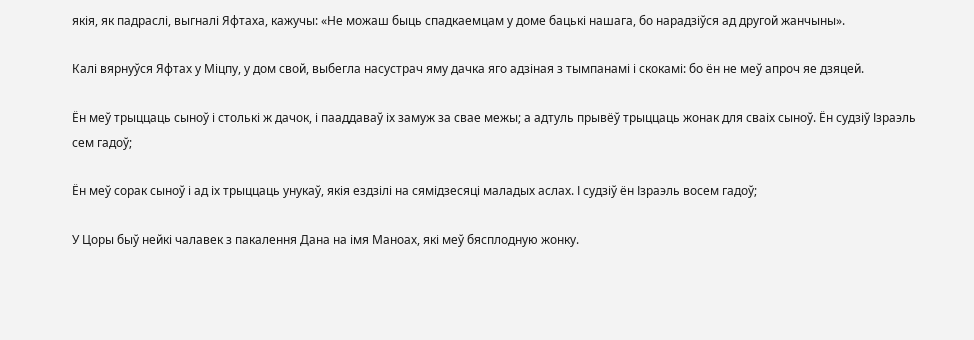якія, як падраслі, выгналі Яфтаха, кажучы: «Не можаш быць спадкаемцам у доме бацькі нашага, бо нарадзіўся ад другой жанчыны».

Калі вярнуўся Яфтах у Міцпу, у дом свой, выбегла насустрач яму дачка яго адзіная з тымпанамі і скокамі: бо ён не меў апроч яе дзяцей.

Ён меў трыццаць сыноў і столькі ж дачок, і пааддаваў іх замуж за свае межы; а адтуль прывёў трыццаць жонак для сваіх сыноў. Ён судзіў Ізраэль сем гадоў;

Ён меў сорак сыноў і ад іх трыццаць унукаў, якія ездзілі на сямідзесяці маладых аслах. І судзіў ён Ізраэль восем гадоў;

У Цоры быў нейкі чалавек з пакалення Дана на імя Маноах, які меў бясплодную жонку.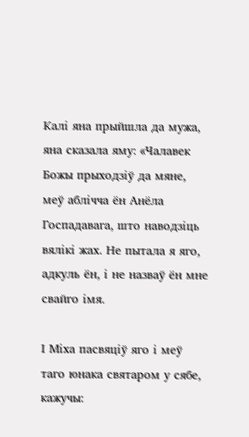Калі яна прыйшла да мужа, яна сказала яму: «Чалавек Божы прыходзіў да мяне, меў аблічча ён Анёла Госпадавага, што наводзіць вялікі жах. Не пытала я яго, адкуль ён, і не назваў ён мне свайго імя.

І Міха пасвяціў яго і меў таго юнака святаром у сябе, кажучы: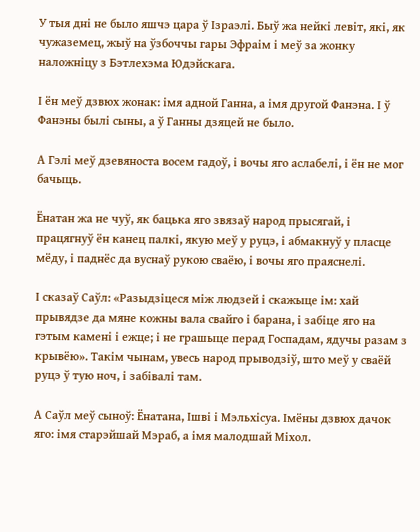У тыя дні не было яшчэ цара ў Ізраэлі. Быў жа нейкі левіт, які, як чужаземец, жыў на ўзбоччы гары Эфраім і меў за жонку наложніцу з Бэтлехэма Юдэйскага.

І ён меў дзвюх жонак: імя адной Ганна, а імя другой Фанэна. І ў Фанэны былі сыны, а ў Ганны дзяцей не было.

А Гэлі меў дзевяноста восем гадоў, і вочы яго аслабелі, і ён не мог бачыць.

Ёнатан жа не чуў, як бацька яго звязаў народ прысягай, і працягнуў ён канец палкі, якую меў у руцэ, і абмакнуў у пласце мёду, і паднёс да вуснаў рукою сваёю, і вочы яго праяснелі.

І сказаў Саўл: «Разыдзіцеся між людзей і скажыце ім: хай прывядзе да мяне кожны вала свайго і барана, і забіце яго на гэтым камені і ежце; і не грашыце перад Госпадам, ядучы разам з крывёю». Такім чынам, увесь народ прыводзіў, што меў у сваёй руцэ ў тую ноч, і забівалі там.

А Саўл меў сыноў: Ёнатана, Ішві і Мэльхісуа. Імёны дзвюх дачок яго: імя старэйшай Мэраб, а імя малодшай Міхол.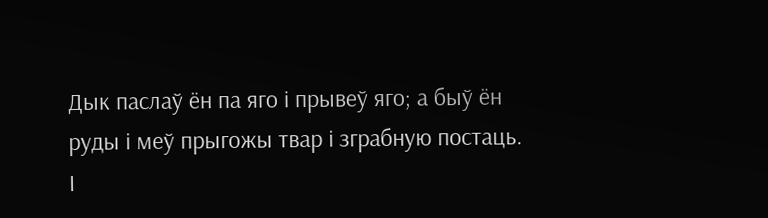Дык паслаў ён па яго і прывеў яго; а быў ён руды і меў прыгожы твар і зграбную постаць. І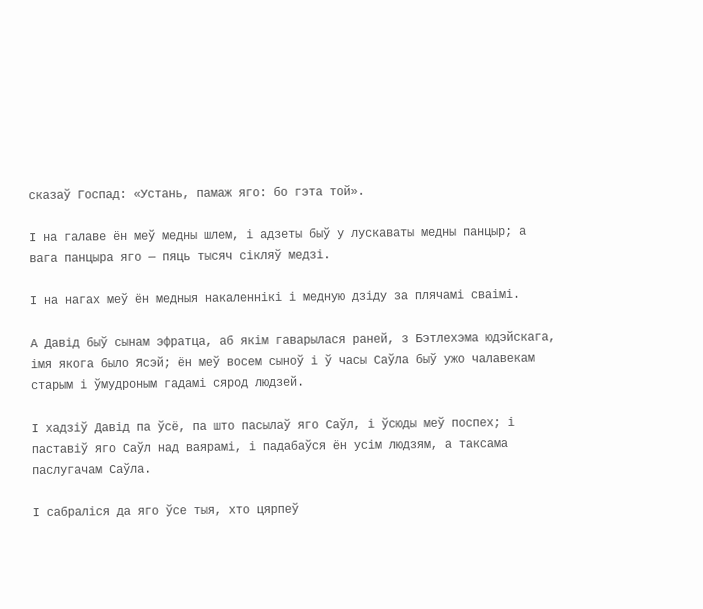сказаў Госпад: «Устань, памаж яго: бо гэта той».

І на галаве ён меў медны шлем, і адзеты быў у лускаваты медны панцыр; а вага панцыра яго — пяць тысяч сікляў медзі.

І на нагах меў ён медныя накаленнікі і медную дзіду за плячамі сваімі.

А Давід быў сынам эфратца, аб якім гаварылася раней, з Бэтлехэма юдэйскага, імя якога было Ясэй; ён меў восем сыноў і ў часы Саўла быў ужо чалавекам старым і ўмудроным гадамі сярод людзей.

І хадзіў Давід па ўсё, па што пасылаў яго Саўл, і ўсюды меў поспех; і паставіў яго Саўл над ваярамі, і падабаўся ён усім людзям, а таксама паслугачам Саўла.

І сабраліся да яго ўсе тыя, хто цярпеў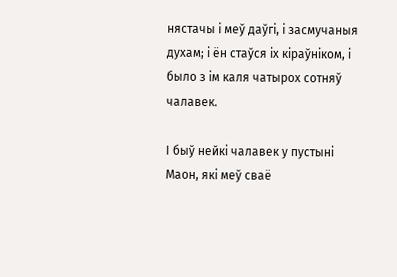нястачы і меў даўгі, і засмучаныя духам; і ён стаўся іх кіраўніком, і было з ім каля чатырох сотняў чалавек.

І быў нейкі чалавек у пустыні Маон, які меў сваё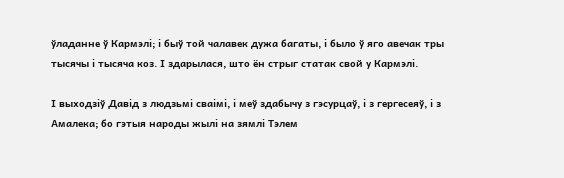ўладанне ў Кармэлі; і быў той чалавек дужа багаты, і было ў яго авечак тры тысячы і тысяча коз. І здарылася, што ён стрыг статак свой у Кармэлі.

І выходзіў Давід з людзьмі сваімі, і меў здабычу з гэсурцаў, і з гергесеяў, і з Амалека; бо гэтыя народы жылі на зямлі Тэлем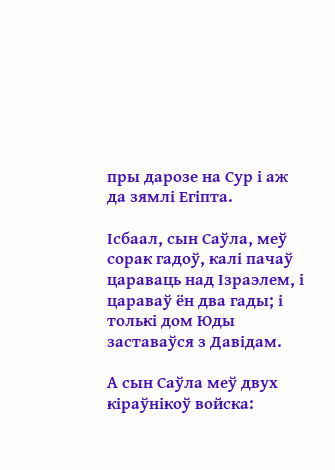пры дарозе на Сур і аж да зямлі Егіпта.

Ісбаал, сын Саўла, меў сорак гадоў, калі пачаў цараваць над Ізраэлем, і цараваў ён два гады; і толькі дом Юды заставаўся з Давідам.

А сын Саўла меў двух кіраўнікоў войска: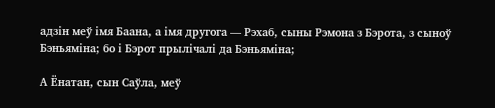адзін меў імя Баана, а імя другога — Рэхаб, сыны Рэмона з Бэрота, з сыноў Бэньяміна; бо і Бэрот прылічалі да Бэньяміна;

А Ёнатан, сын Саўла, меў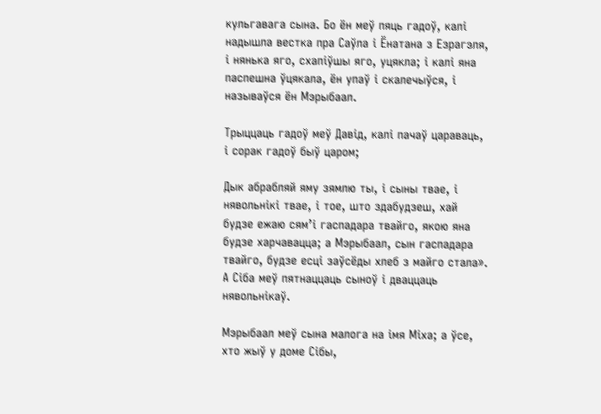кульгавага сына. Бо ён меў пяць гадоў, калі надышла вестка пра Саўла і Ёнатана з Езрагэля, і нянька яго, схапіўшы яго, уцякла; і калі яна паспешна ўцякала, ён упаў і скалечыўся, і называўся ён Мэрыбаал.

Трыццаць гадоў меў Давід, калі пачаў цараваць, і сорак гадоў быў царом;

Дык абрабляй яму зямлю ты, і сыны твае, і нявольнікі твае, і тое, што здабудзеш, хай будзе ежаю сям’і гаспадара твайго, якою яна будзе харчавацца; а Мэрыбаал, сын гаспадара твайго, будзе есці заўсёды хлеб з майго стала». А Сіба меў пятнаццаць сыноў і дваццаць нявольнікаў.

Мэрыбаал меў сына малога на імя Міха; а ўсе, хто жыў у доме Сібы,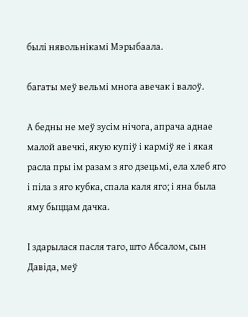былі нявольнікамі Мэрыбаала.

багаты меў вельмі многа авечак і валоў.

А бедны не меў зусім нічога, апрача аднае малой авечкі, якую купіў і карміў яе і якая расла пры ім разам з яго дзецьмі, ела хлеб яго і піла з яго кубка, спала каля яго; і яна была яму быццам дачка.

І здарылася пасля таго, што Абсалом, сын Давіда, меў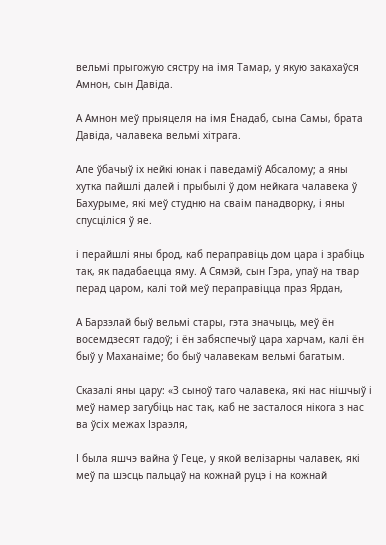вельмі прыгожую сястру на імя Тамар, у якую закахаўся Амнон, сын Давіда.

А Амнон меў прыяцеля на імя Ёнадаб, сына Самы, брата Давіда, чалавека вельмі хітрага.

Але ўбачыў іх нейкі юнак і паведаміў Абсалому; а яны хутка пайшлі далей і прыбылі ў дом нейкага чалавека ў Бахурыме, які меў студню на сваім панадворку, і яны спусціліся ў яе.

і перайшлі яны брод, каб пераправіць дом цара і зрабіць так, як падабаецца яму. А Сямэй, сын Гэра, упаў на твар перад царом, калі той меў пераправіцца праз Ярдан,

А Барзэлай быў вельмі стары, гэта значыць, меў ён восемдзесят гадоў; і ён забяспечыў цара харчам, калі ён быў у Маханаіме; бо быў чалавекам вельмі багатым.

Сказалі яны цару: «З сыноў таго чалавека, які нас нішчыў і меў намер загубіць нас так, каб не засталося нікога з нас ва ўсіх межах Ізраэля,

І была яшчэ вайна ў Геце, у якой велізарны чалавек, які меў па шэсць пальцаў на кожнай руцэ і на кожнай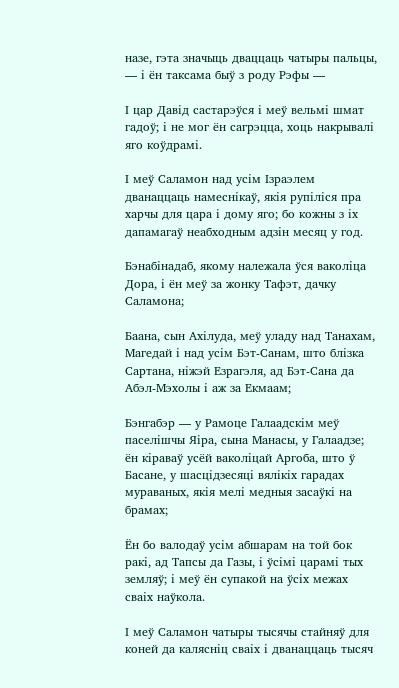назе, гэта значыць дваццаць чатыры пальцы, — і ён таксама быў з роду Рэфы —

І цар Давід састарэўся і меў вельмі шмат гадоў; і не мог ён сагрэцца, хоць накрывалі яго коўдрамі.

І меў Саламон над усім Ізраэлем дванаццаць намеснікаў, якія рупіліся пра харчы для цара і дому яго; бо кожны з іх дапамагаў неабходным адзін месяц у год.

Бэнабінадаб, якому належала ўся ваколіца Дора, і ён меў за жонку Тафэт, дачку Саламона;

Баана, сын Ахілуда, меў уладу над Танахам, Магедай і над усім Бэт-Санам, што блізка Сартана, ніжэй Езрагэля, ад Бэт-Сана да Абэл-Мэхолы і аж за Екмаам;

Бэнгабэр — у Рамоце Галаадскім меў паселішчы Яіра, сына Манасы, у Галаадзе; ён кіраваў усёй ваколіцай Аргоба, што ў Басане, у шасцідзесяці вялікіх гарадах мураваных, якія мелі медныя засаўкі на брамах;

Ён бо валодаў усім абшарам на той бок ракі, ад Тапсы да Газы, і ўсімі царамі тых земляў; і меў ён супакой на ўсіх межах сваіх наўкола.

І меў Саламон чатыры тысячы стайняў для коней да калясніц сваіх і дванаццаць тысяч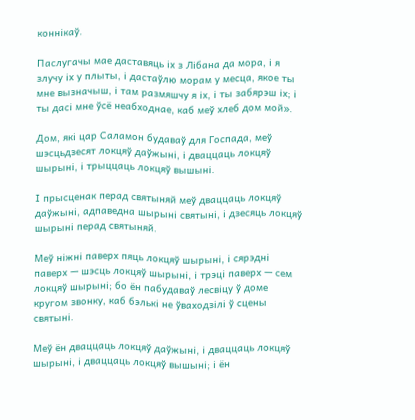коннікаў.

Паслугачы мае даставяць іх з Лібана да мора, і я злучу іх у плыты, і дастаўлю морам у месца, якое ты мне вызначыш, і там размяшчу я іх, і ты забярэш іх; і ты дасі мне ўсё неабходнае, каб меў хлеб дом мой».

Дом, які цар Саламон будаваў для Госпада, меў шэсцьдзесят локцяў даўжыні, і дваццаць локцяў шырыні, і трыццаць локцяў вышыні.

І прысценак перад святыняй меў дваццаць локцяў даўжыні, адпаведна шырыні святыні, і дзесяць локцяў шырыні перад святыняй.

Меў ніжні паверх пяць локцяў шырыні, і сярэдні паверх — шэсць локцяў шырыні, і трэці паверх — сем локцяў шырыні; бо ён пабудаваў лесвіцу ў доме кругом звонку, каб бэлькі не ўваходзілі ў сцены святыні.

Меў ён дваццаць локцяў даўжыні, і дваццаць локцяў шырыні, і дваццаць локцяў вышыні; і ён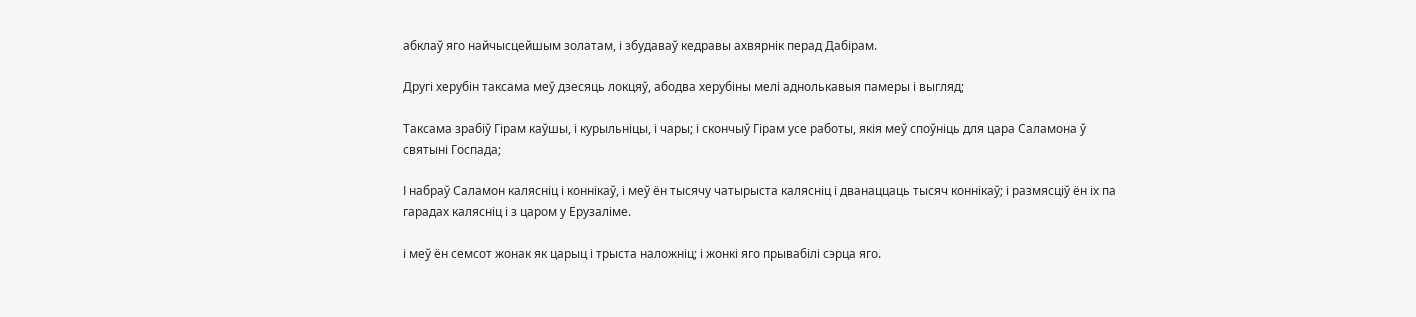абклаў яго найчысцейшым золатам, і збудаваў кедравы ахвярнік перад Дабірам.

Другі херубін таксама меў дзесяць локцяў, абодва херубіны мелі аднолькавыя памеры і выгляд;

Таксама зрабіў Гірам каўшы, і курыльніцы, і чары; і скончыў Гірам усе работы, якія меў споўніць для цара Саламона ў святыні Госпада;

І набраў Саламон калясніц і коннікаў, і меў ён тысячу чатырыста калясніц і дванаццаць тысяч коннікаў; і размясціў ён іх па гарадах калясніц і з царом у Ерузаліме.

і меў ён семсот жонак як царыц і трыста наложніц; і жонкі яго прывабілі сэрца яго.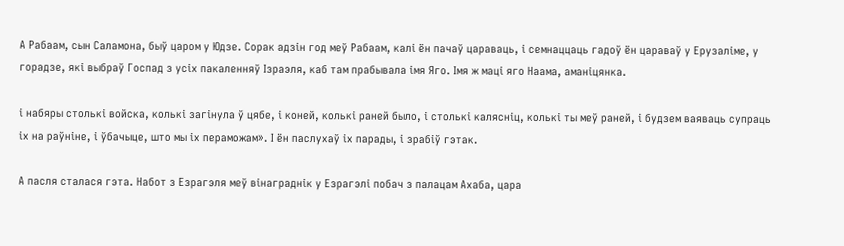А Рабаам, сын Саламона, быў царом у Юдзе. Сорак адзін год меў Рабаам, калі ён пачаў цараваць, і семнаццаць гадоў ён цараваў у Ерузаліме, у горадзе, які выбраў Госпад з усіх пакаленняў Ізраэля, каб там прабывала імя Яго. Імя ж маці яго Наама, аманіцянка.

і набяры столькі войска, колькі загінула ў цябе, і коней, колькі раней было, і столькі калясніц, колькі ты меў раней, і будзем ваяваць супраць іх на раўніне, і ўбачыце, што мы іх пераможам». І ён паслухаў іх парады, і зрабіў гэтак.

А пасля сталася гэта. Набот з Езрагэля меў вінаграднік у Езрагэлі побач з палацам Ахаба, цара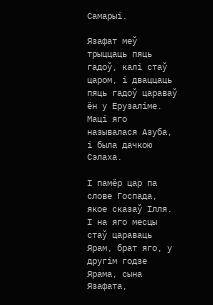Самарыі.

Язафат меў трыццаць пяць гадоў, калі стаў царом, і дваццаць пяць гадоў цараваў ён у Ерузаліме. Маці яго называлася Азуба, і была дачкою Сэлаха.

І памёр цар па слове Госпада, якое сказаў Ілля. І на яго месцы стаў цараваць Ярам, брат яго, у другім годзе Ярама, сына Язафата,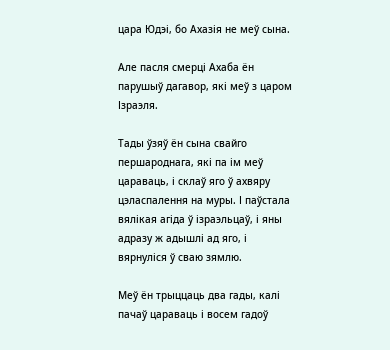цара Юдэі, бо Ахазія не меў сына.

Але пасля смерці Ахаба ён парушыў дагавор, які меў з царом Ізраэля.

Тады ўзяў ён сына свайго першароднага, які па ім меў цараваць, і склаў яго ў ахвяру цэласпалення на муры. І паўстала вялікая агіда ў ізраэльцаў, і яны адразу ж адышлі ад яго, і вярнуліся ў сваю зямлю.

Меў ён трыццаць два гады, калі пачаў цараваць і восем гадоў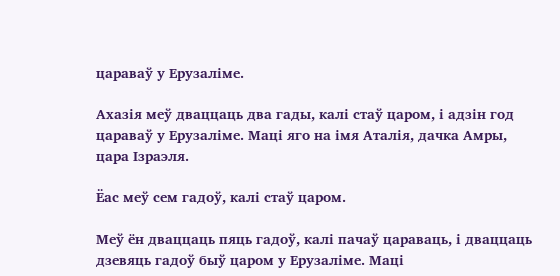цараваў у Ерузаліме.

Ахазія меў дваццаць два гады, калі стаў царом, і адзін год цараваў у Ерузаліме. Маці яго на імя Аталія, дачка Амры, цара Ізраэля.

Ёас меў сем гадоў, калі стаў царом.

Меў ён дваццаць пяць гадоў, калі пачаў цараваць, і дваццаць дзевяць гадоў быў царом у Ерузаліме. Маці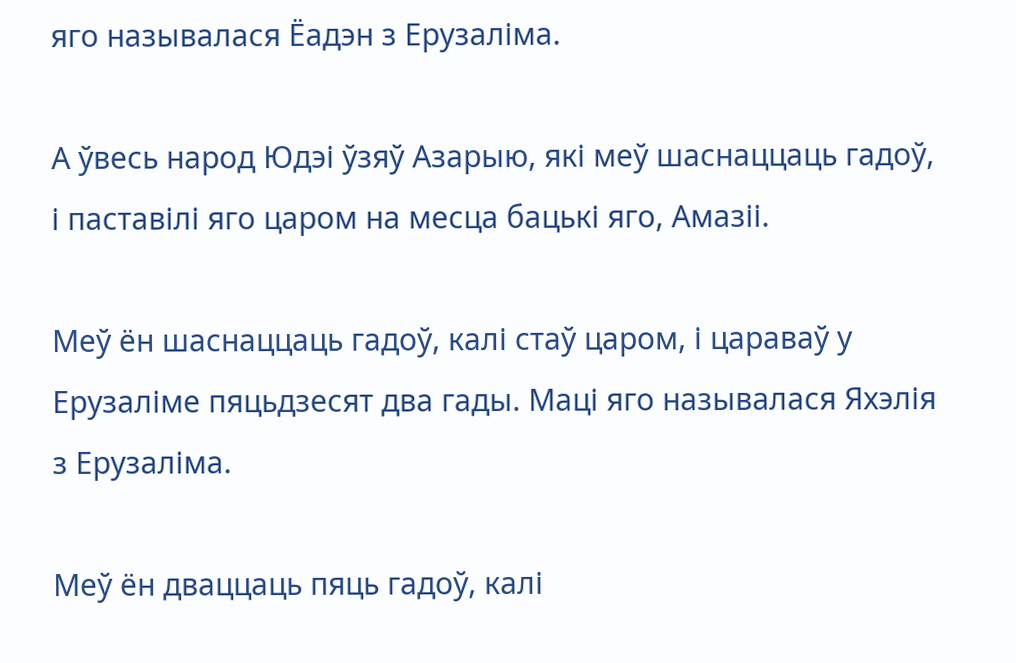яго называлася Ёадэн з Ерузаліма.

А ўвесь народ Юдэі ўзяў Азарыю, які меў шаснаццаць гадоў, і паставілі яго царом на месца бацькі яго, Амазіі.

Меў ён шаснаццаць гадоў, калі стаў царом, і цараваў у Ерузаліме пяцьдзесят два гады. Маці яго называлася Яхэлія з Ерузаліма.

Меў ён дваццаць пяць гадоў, калі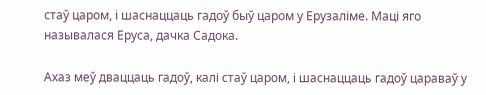стаў царом, і шаснаццаць гадоў быў царом у Ерузаліме. Маці яго называлася Еруса, дачка Садока.

Ахаз меў дваццаць гадоў, калі стаў царом, і шаснаццаць гадоў цараваў у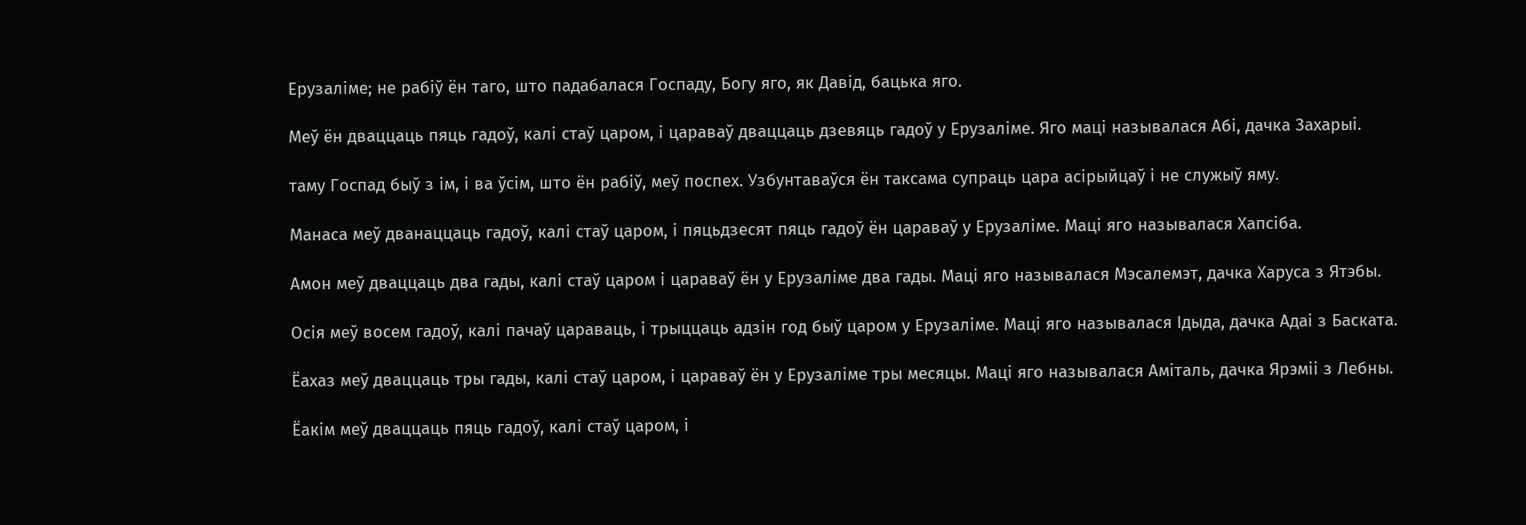Ерузаліме; не рабіў ён таго, што падабалася Госпаду, Богу яго, як Давід, бацька яго.

Меў ён дваццаць пяць гадоў, калі стаў царом, і цараваў дваццаць дзевяць гадоў у Ерузаліме. Яго маці называлася Абі, дачка Захарыі.

таму Госпад быў з ім, і ва ўсім, што ён рабіў, меў поспех. Узбунтаваўся ён таксама супраць цара асірыйцаў і не служыў яму.

Манаса меў дванаццаць гадоў, калі стаў царом, і пяцьдзесят пяць гадоў ён цараваў у Ерузаліме. Маці яго называлася Хапсіба.

Амон меў дваццаць два гады, калі стаў царом і цараваў ён у Ерузаліме два гады. Маці яго называлася Мэсалемэт, дачка Харуса з Ятэбы.

Осія меў восем гадоў, калі пачаў цараваць, і трыццаць адзін год быў царом у Ерузаліме. Маці яго называлася Ідыда, дачка Адаі з Баската.

Ёахаз меў дваццаць тры гады, калі стаў царом, і цараваў ён у Ерузаліме тры месяцы. Маці яго называлася Аміталь, дачка Ярэміі з Лебны.

Ёакім меў дваццаць пяць гадоў, калі стаў царом, і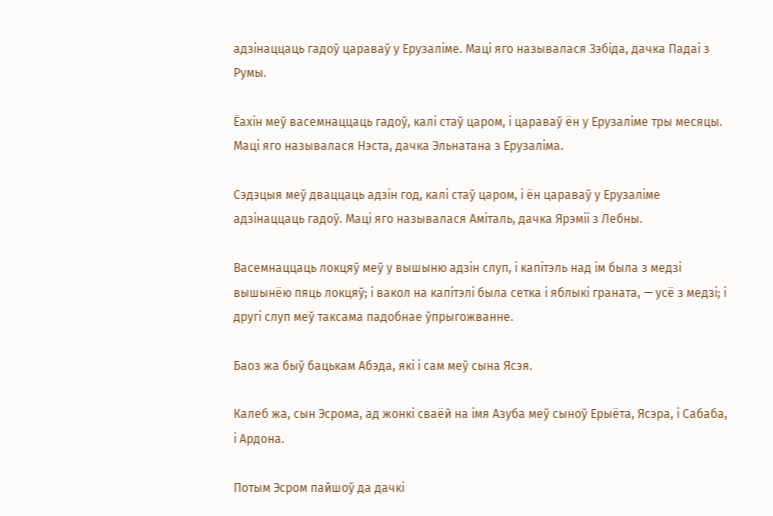адзінаццаць гадоў цараваў у Ерузаліме. Маці яго называлася Зэбіда, дачка Падаі з Румы.

Ёахін меў васемнаццаць гадоў, калі стаў царом, і цараваў ён у Ерузаліме тры месяцы. Маці яго называлася Нэста, дачка Эльнатана з Ерузаліма.

Сэдэцыя меў дваццаць адзін год, калі стаў царом, і ён цараваў у Ерузаліме адзінаццаць гадоў. Маці яго называлася Аміталь, дачка Ярэміі з Лебны.

Васемнаццаць локцяў меў у вышыню адзін слуп, і капітэль над ім была з медзі вышынёю пяць локцяў; і вакол на капітэлі была сетка і яблыкі граната, — усё з медзі; і другі слуп меў таксама падобнае ўпрыгожванне.

Баоз жа быў бацькам Абэда, які і сам меў сына Ясэя.

Калеб жа, сын Эсрома, ад жонкі сваёй на імя Азуба меў сыноў Ерыёта, Ясэра, і Сабаба, і Ардона.

Потым Эсром пайшоў да дачкі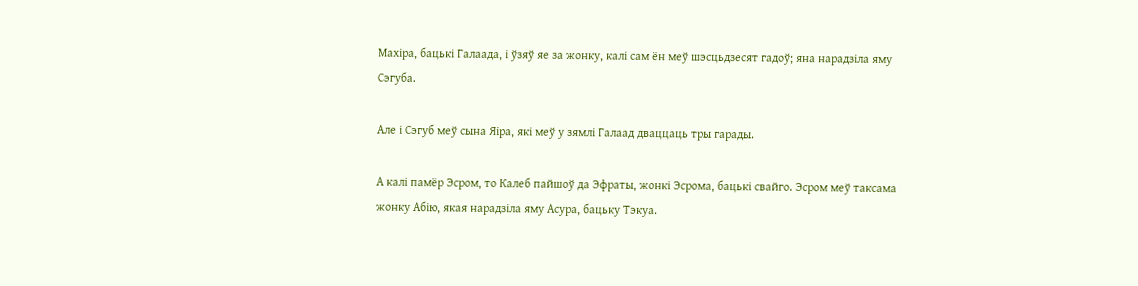Махіра, бацькі Галаада, і ўзяў яе за жонку, калі сам ён меў шэсцьдзесят гадоў; яна нарадзіла яму Сэгуба.

Але і Сэгуб меў сына Яіра, які меў у зямлі Галаад дваццаць тры гарады.

А калі памёр Эсром, то Калеб пайшоў да Эфраты, жонкі Эсрома, бацькі свайго. Эсром меў таксама жонку Абію, якая нарадзіла яму Асура, бацьку Тэкуа.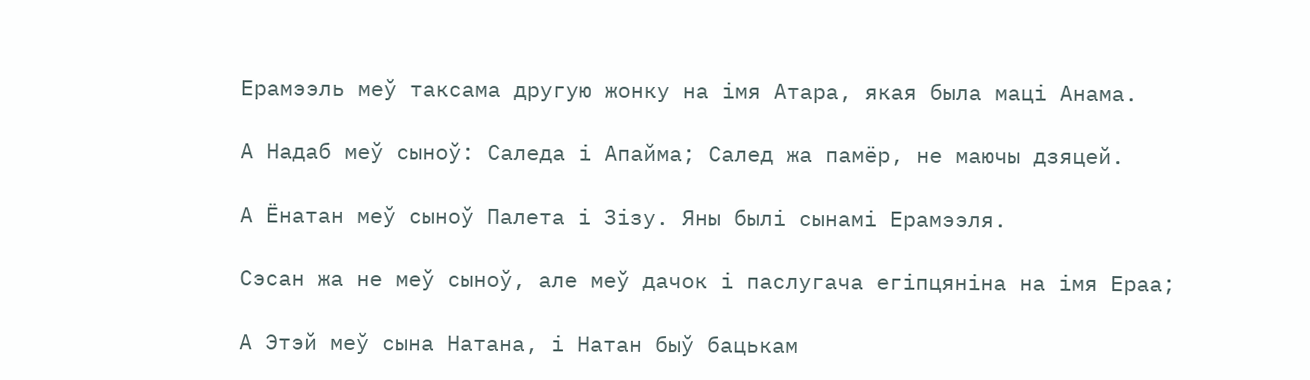Ерамээль меў таксама другую жонку на імя Атара, якая была маці Анама.

А Надаб меў сыноў: Саледа і Апайма; Салед жа памёр, не маючы дзяцей.

А Ёнатан меў сыноў Палета і Зізу. Яны былі сынамі Ерамээля.

Сэсан жа не меў сыноў, але меў дачок і паслугача егіпцяніна на імя Ераа;

А Этэй меў сына Натана, і Натан быў бацькам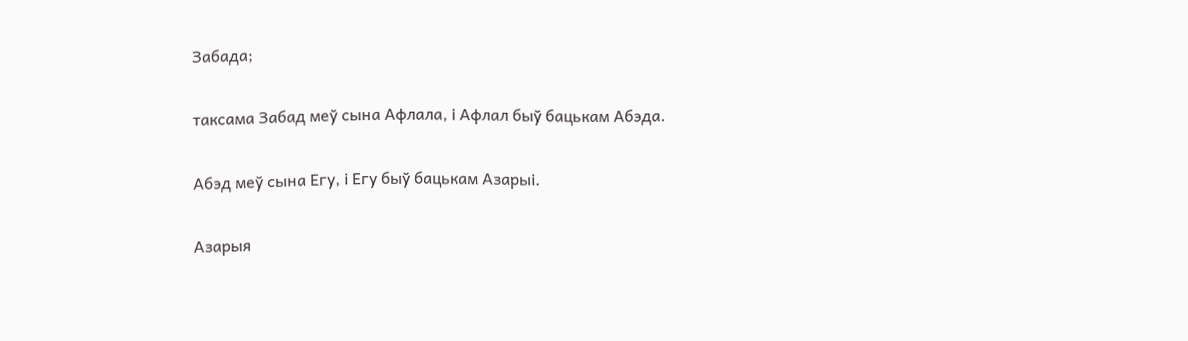Забада;

таксама Забад меў сына Афлала, і Афлал быў бацькам Абэда.

Абэд меў сына Егу, і Егу быў бацькам Азарыі.

Азарыя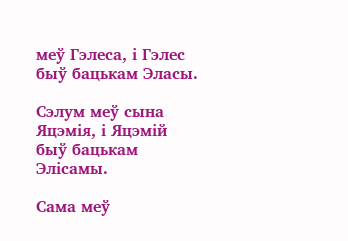меў Гэлеса, і Гэлес быў бацькам Эласы.

Сэлум меў сына Яцэмія, і Яцэмій быў бацькам Элісамы.

Сама меў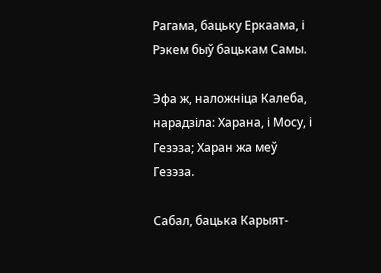Рагама, бацьку Еркаама, і Рэкем быў бацькам Самы.

Эфа ж, наложніца Калеба, нарадзіла: Харана, і Мосу, і Гезэза; Харан жа меў Гезэза.

Сабал, бацька Карыят-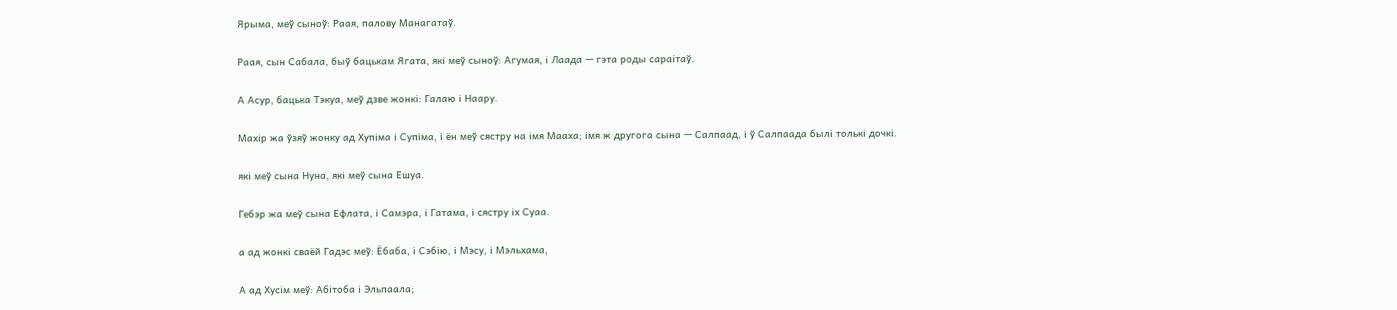Ярыма, меў сыноў: Раая, палову Манагатаў.

Раая, сын Сабала, быў бацькам Ягата, які меў сыноў: Агумая, і Лаада — гэта роды сараітаў.

А Асур, бацька Тэкуа, меў дзве жонкі: Галаю і Наару.

Махір жа ўзяў жонку ад Хупіма і Супіма, і ён меў сястру на імя Мааха; імя ж другога сына — Салпаад, і ў Салпаада былі толькі дочкі.

які меў сына Нуна, які меў сына Ешуа.

Гебэр жа меў сына Ефлата, і Самэра, і Гатама, і сястру іх Суаа.

а ад жонкі сваёй Гадэс меў: Ёбаба, і Сэбію, і Мэсу, і Мэльхама,

А ад Хусім меў: Абітоба і Эльпаала;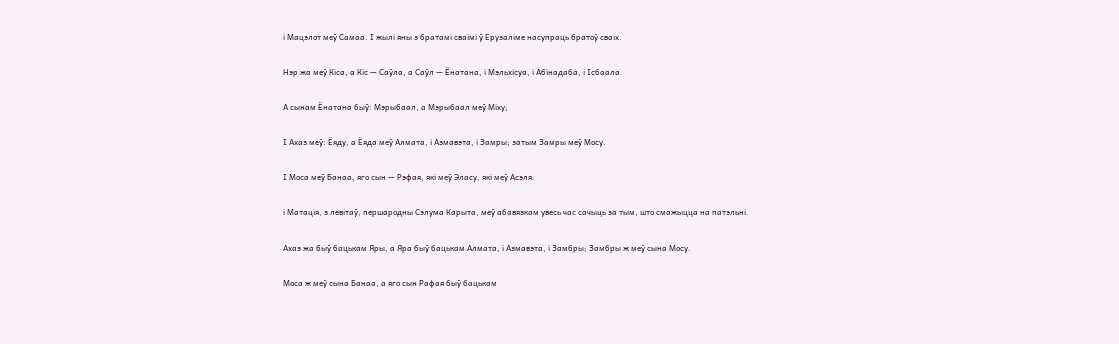і Мацэлот меў Самаа. І жылі яны з братамі сваімі ў Ерузаліме насупраць братоў сваіх.

Нэр жа меў Кіса, а Кіс — Саўла, а Саўл — Ёнатана, і Мэльхісуа, і Абінадаба, і Ісбаала.

А сынам Ёнатана быў: Мэрыбаал, а Мэрыбаал меў Міху;

І Ахаз меў: Ёяду, а Ёяда меў Алмата, і Азмавэта, і Замры; затым Замры меў Мосу.

І Моса меў Банаа, яго сын — Рэфая, які меў Эласу, які меў Асэля.

і Матація, з левітаў, першародны Сэлума Карыта, меў абавязкам увесь час сачыць за тым, што смажыцца на патэльні.

Ахаз жа быў бацькам Яры, а Яра быў бацькам Алмата, і Азмавэта, і Замбры; Замбры ж меў сына Мосу.

Моса ж меў сына Банаа, а яго сын Рафая быў бацькам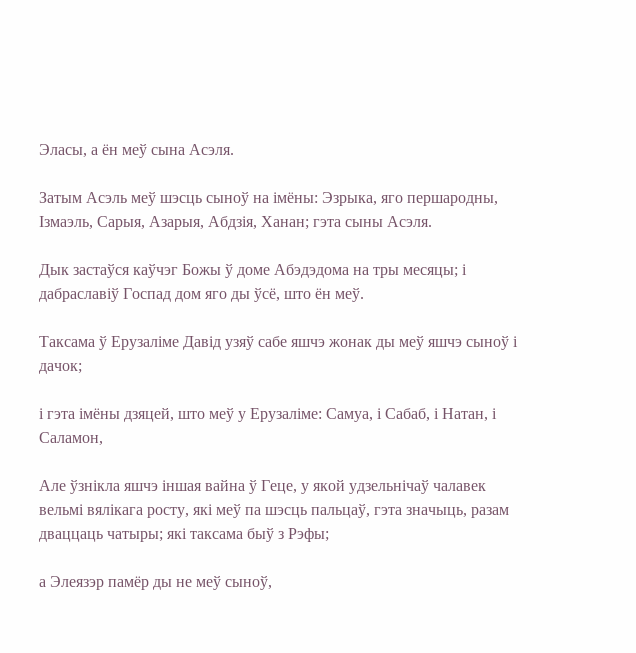Эласы, а ён меў сына Асэля.

Затым Асэль меў шэсць сыноў на імёны: Эзрыка, яго першародны, Ізмаэль, Сарыя, Азарыя, Абдзія, Ханан; гэта сыны Асэля.

Дык застаўся каўчэг Божы ў доме Абэдэдома на тры месяцы; і дабраславіў Госпад дом яго ды ўсё, што ён меў.

Таксама ў Ерузаліме Давід узяў сабе яшчэ жонак ды меў яшчэ сыноў і дачок;

і гэта імёны дзяцей, што меў у Ерузаліме: Самуа, і Сабаб, і Натан, і Саламон,

Але ўзнікла яшчэ іншая вайна ў Геце, у якой удзельнічаў чалавек вельмі вялікага росту, які меў па шэсць пальцаў, гэта значыць, разам дваццаць чатыры; які таксама быў з Рэфы;

а Элеязэр памёр ды не меў сыноў,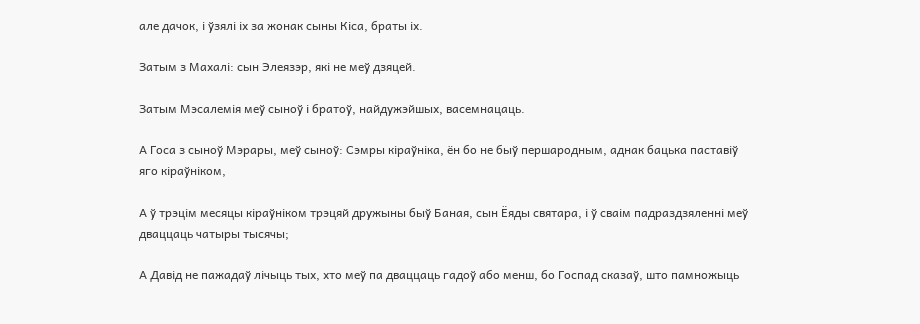але дачок, і ўзялі іх за жонак сыны Кіса, браты іх.

Затым з Махалі: сын Элеязэр, які не меў дзяцей.

Затым Мэсалемія меў сыноў і братоў, найдужэйшых, васемнацаць.

А Госа з сыноў Мэрары, меў сыноў: Сэмры кіраўніка, ён бо не быў першародным, аднак бацька паставіў яго кіраўніком,

А ў трэцім месяцы кіраўніком трэцяй дружыны быў Баная, сын Ёяды святара, і ў сваім падраздзяленні меў дваццаць чатыры тысячы;

А Давід не пажадаў лічыць тых, хто меў па дваццаць гадоў або менш, бо Госпад сказаў, што памножыць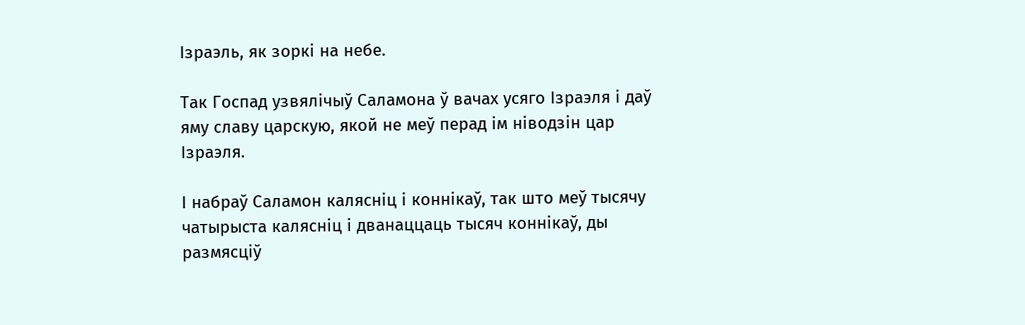Ізраэль, як зоркі на небе.

Так Госпад узвялічыў Саламона ў вачах усяго Ізраэля і даў яму славу царскую, якой не меў перад ім ніводзін цар Ізраэля.

І набраў Саламон калясніц і коннікаў, так што меў тысячу чатырыста калясніц і дванаццаць тысяч коннікаў, ды размясціў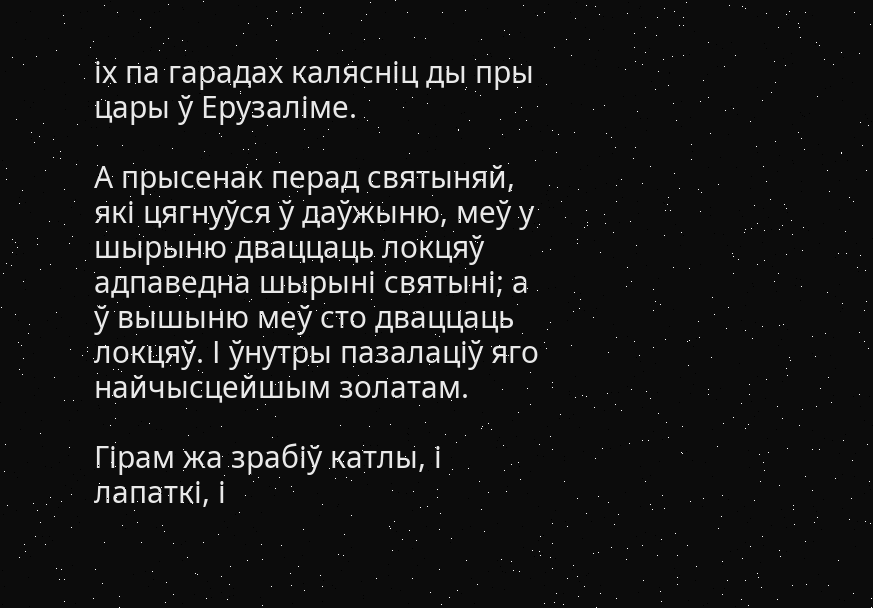іх па гарадах калясніц ды пры цары ў Ерузаліме.

А прысенак перад святыняй, які цягнуўся ў даўжыню, меў у шырыню дваццаць локцяў адпаведна шырыні святыні; а ў вышыню меў сто дваццаць локцяў. І ўнутры пазалаціў яго найчысцейшым золатам.

Гірам жа зрабіў катлы, і лапаткі, і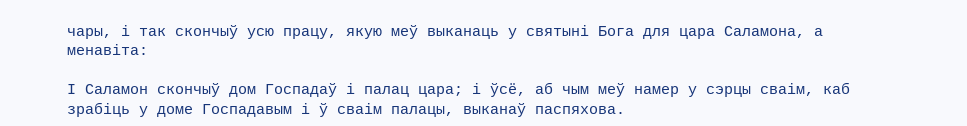чары, і так скончыў усю працу, якую меў выканаць у святыні Бога для цара Саламона, а менавіта:

І Саламон скончыў дом Госпадаў і палац цара; і ўсё, аб чым меў намер у сэрцы сваім, каб зрабіць у доме Госпадавым і ў сваім палацы, выканаў паспяхова.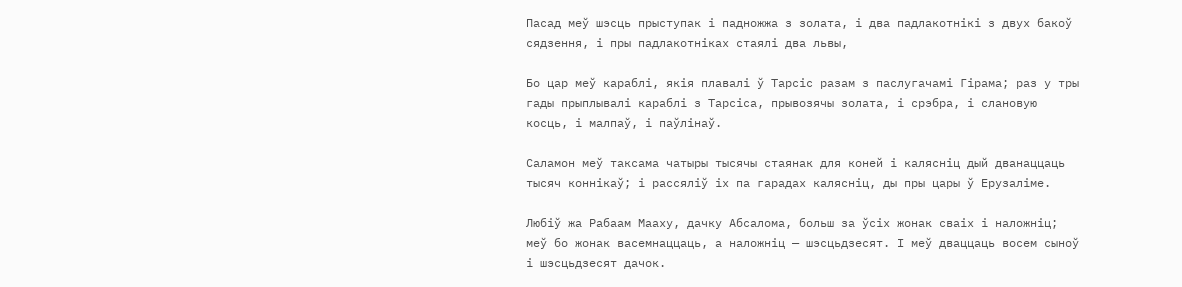Пасад меў шэсць прыступак і падножжа з золата, і два падлакотнікі з двух бакоў сядзення, і пры падлакотніках стаялі два львы,

Бо цар меў караблі, якія плавалі ў Тарсіс разам з паслугачамі Гірама; раз у тры гады прыплывалі караблі з Тарсіса, прывозячы золата, і срэбра, і слановую косць, і малпаў, і паўлінаў.

Саламон меў таксама чатыры тысячы стаянак для коней і калясніц дый дванаццаць тысяч коннікаў; і рассяліў іх па гарадах калясніц, ды пры цары ў Ерузаліме.

Любіў жа Рабаам Мааху, дачку Абсалома, больш за ўсіх жонак сваіх і наложніц; меў бо жонак васемнаццаць, а наложніц — шэсцьдзесят. І меў дваццаць восем сыноў і шэсцьдзесят дачок.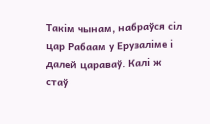Такім чынам, набраўся сіл цар Рабаам у Ерузаліме і далей цараваў. Калі ж стаў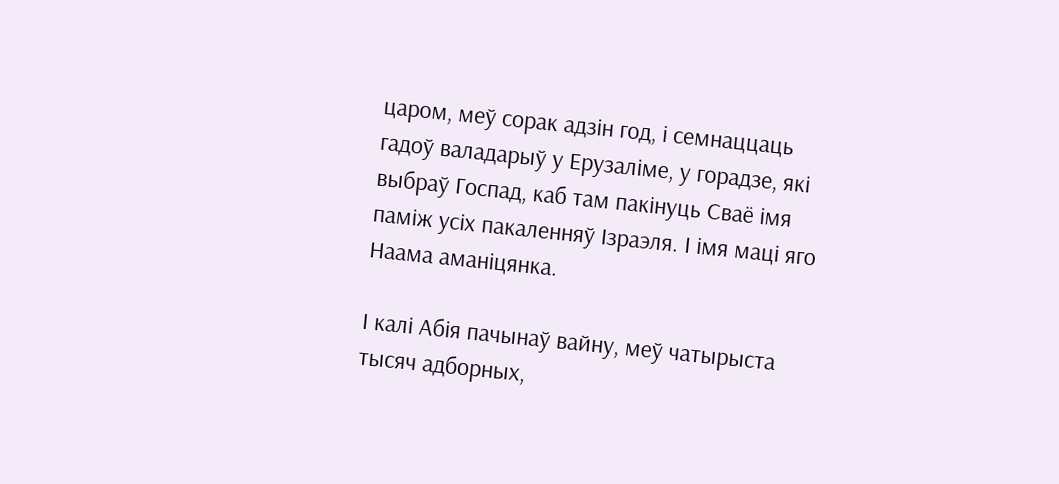царом, меў сорак адзін год, і семнаццаць гадоў валадарыў у Ерузаліме, у горадзе, які выбраў Госпад, каб там пакінуць Сваё імя паміж усіх пакаленняў Ізраэля. І імя маці яго Наама аманіцянка.

І калі Абія пачынаў вайну, меў чатырыста тысяч адборных,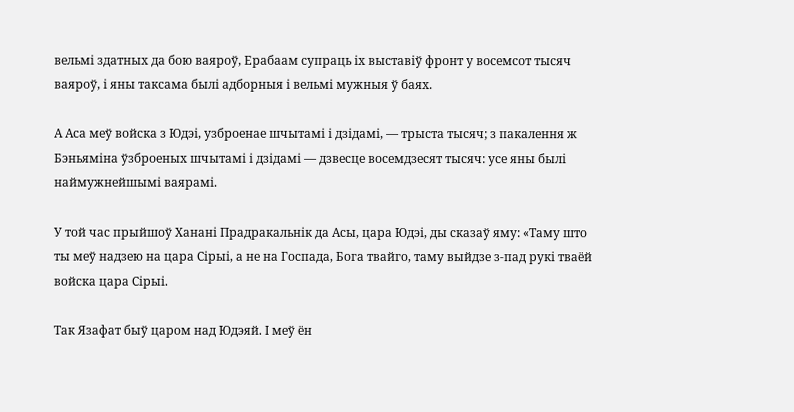вельмі здатных да бою ваяроў, Ерабаам супраць іх выставіў фронт у восемсот тысяч ваяроў, і яны таксама былі адборныя і вельмі мужныя ў баях.

А Аса меў войска з Юдэі, узброенае шчытамі і дзідамі, — трыста тысяч; з пакалення ж Бэньяміна ўзброеных шчытамі і дзідамі — дзвесце восемдзесят тысяч: усе яны былі наймужнейшымі ваярамі.

У той час прыйшоў Ханані Прадракальнік да Асы, цара Юдэі, ды сказаў яму: «Таму што ты меў надзею на цара Сірыі, а не на Госпада, Бога твайго, таму выйдзе з-пад рукі тваёй войска цара Сірыі.

Так Язафат быў царом над Юдэяй. І меў ён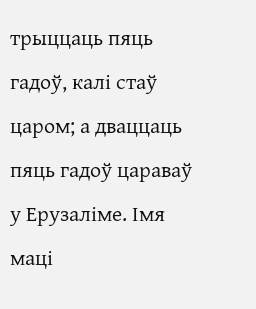трыццаць пяць гадоў, калі стаў царом; а дваццаць пяць гадоў цараваў у Ерузаліме. Імя маці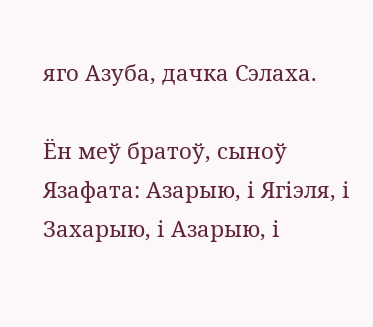яго Азуба, дачка Сэлаха.

Ён меў братоў, сыноў Язафата: Азарыю, і Ягіэля, і Захарыю, і Азарыю, і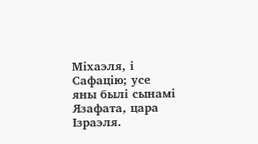Міхаэля, і Сафацію; усе яны былі сынамі Язафата, цара Ізраэля.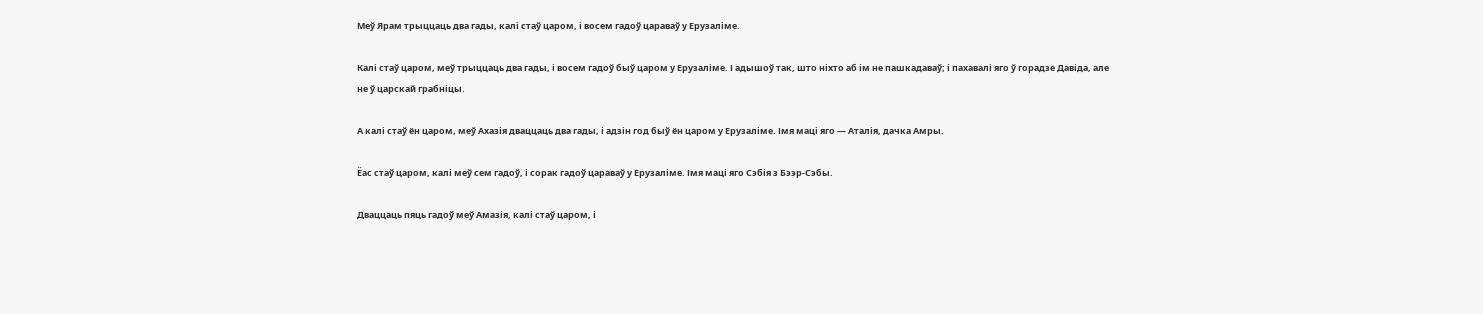Меў Ярам трыццаць два гады, калі стаў царом, і восем гадоў цараваў у Ерузаліме.

Калі стаў царом, меў трыццаць два гады, і восем гадоў быў царом у Ерузаліме. І адышоў так, што ніхто аб ім не пашкадаваў; і пахавалі яго ў горадзе Давіда, але не ў царскай грабніцы.

А калі стаў ён царом, меў Ахазія дваццаць два гады, і адзін год быў ён царом у Ерузаліме. Імя маці яго — Аталія, дачка Амры.

Ёас стаў царом, калі меў сем гадоў, і сорак гадоў цараваў у Ерузаліме. Імя маці яго Сэбія з Бээр-Сэбы.

Дваццаць пяць гадоў меў Амазія, калі стаў царом, і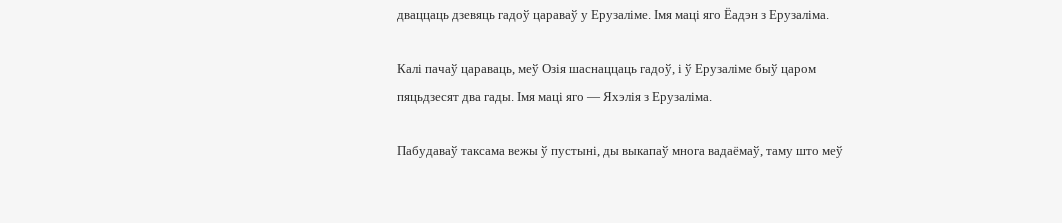дваццаць дзевяць гадоў цараваў у Ерузаліме. Імя маці яго Ёадэн з Ерузаліма.

Калі пачаў цараваць, меў Озія шаснаццаць гадоў, і ў Ерузаліме быў царом пяцьдзесят два гады. Імя маці яго — Яхэлія з Ерузаліма.

Пабудаваў таксама вежы ў пустыні, ды выкапаў многа вадаёмаў, таму што меў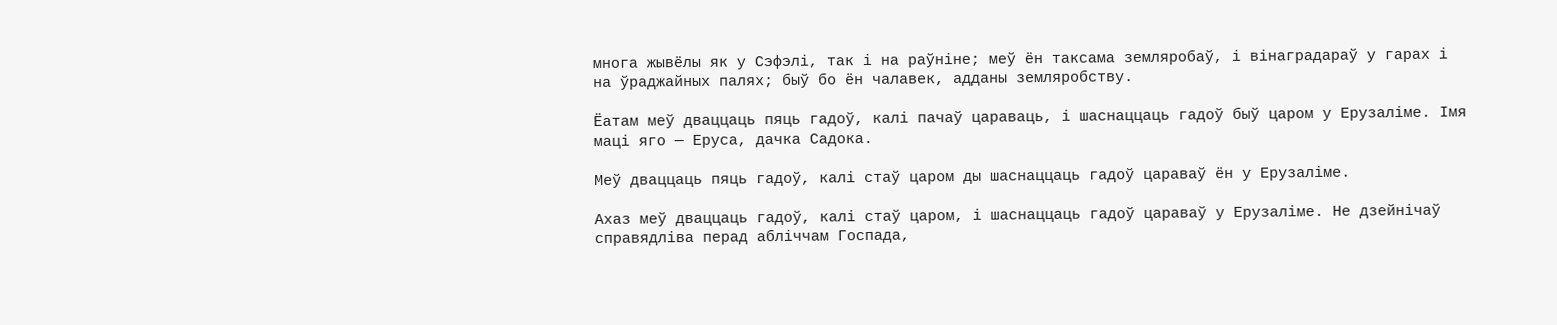многа жывёлы як у Сэфэлі, так і на раўніне; меў ён таксама земляробаў, і вінаградараў у гарах і на ўраджайных палях; быў бо ён чалавек, адданы земляробству.

Ёатам меў дваццаць пяць гадоў, калі пачаў цараваць, і шаснаццаць гадоў быў царом у Ерузаліме. Імя маці яго — Еруса, дачка Садока.

Меў дваццаць пяць гадоў, калі стаў царом ды шаснаццаць гадоў цараваў ён у Ерузаліме.

Ахаз меў дваццаць гадоў, калі стаў царом, і шаснаццаць гадоў цараваў у Ерузаліме. Не дзейнічаў справядліва перад абліччам Госпада,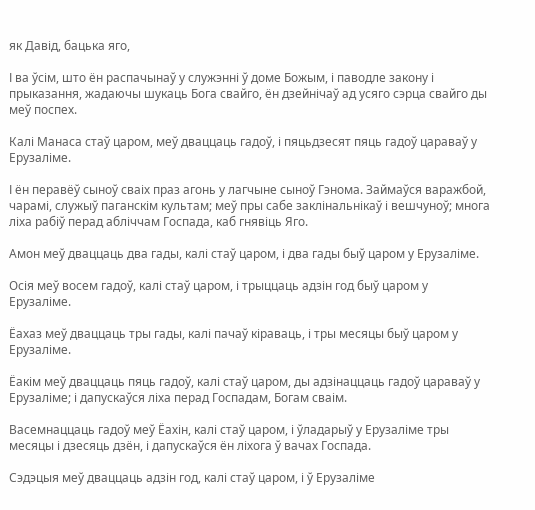як Давід, бацька яго,

І ва ўсім, што ён распачынаў у служэнні ў доме Божым, і паводле закону і прыказання, жадаючы шукаць Бога свайго, ён дзейнічаў ад усяго сэрца свайго ды меў поспех.

Калі Манаса стаў царом, меў дваццаць гадоў, і пяцьдзесят пяць гадоў цараваў у Ерузаліме.

І ён перавёў сыноў сваіх праз агонь у лагчыне сыноў Гэнома. Займаўся варажбой, чарамі, служыў паганскім культам; меў пры сабе заклінальнікаў і вешчуноў; многа ліха рабіў перад абліччам Госпада, каб гнявіць Яго.

Амон меў дваццаць два гады, калі стаў царом, і два гады быў царом у Ерузаліме.

Осія меў восем гадоў, калі стаў царом, і трыццаць адзін год быў царом у Ерузаліме.

Ёахаз меў дваццаць тры гады, калі пачаў кіраваць, і тры месяцы быў царом у Ерузаліме.

Ёакім меў дваццаць пяць гадоў, калі стаў царом, ды адзінаццаць гадоў цараваў у Ерузаліме; і дапускаўся ліха перад Госпадам, Богам сваім.

Васемнаццаць гадоў меў Ёахін, калі стаў царом, і ўладарыў у Ерузаліме тры месяцы і дзесяць дзён, і дапускаўся ён ліхога ў вачах Госпада.

Сэдэцыя меў дваццаць адзін год, калі стаў царом, і ў Ерузаліме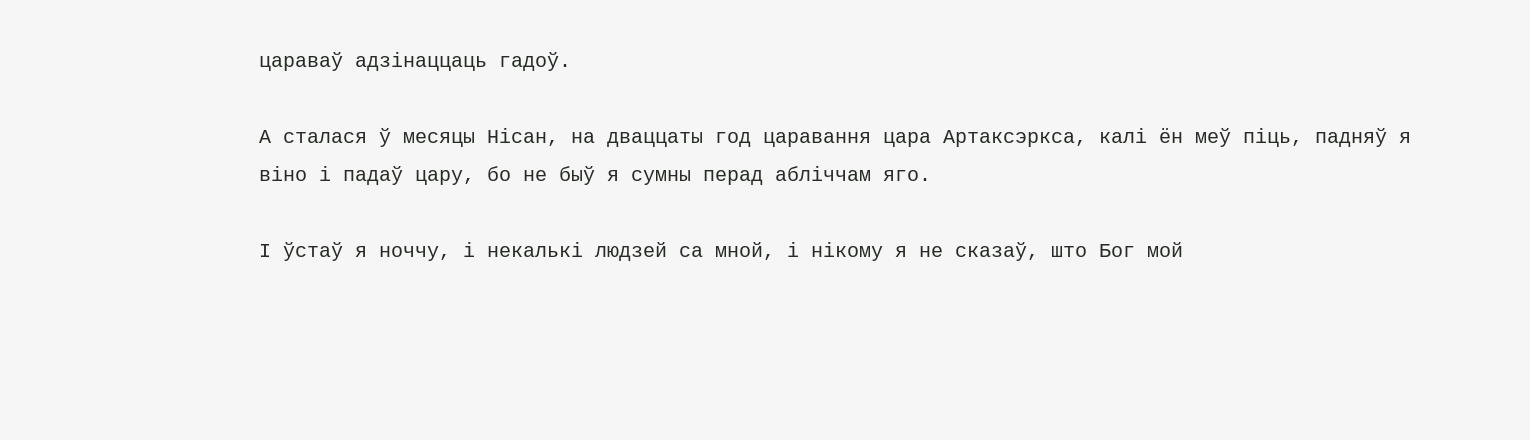цараваў адзінаццаць гадоў.

А сталася ў месяцы Нісан, на дваццаты год царавання цара Артаксэркса, калі ён меў піць, падняў я віно і падаў цару, бо не быў я сумны перад абліччам яго.

І ўстаў я ноччу, і некалькі людзей са мной, і нікому я не сказаў, што Бог мой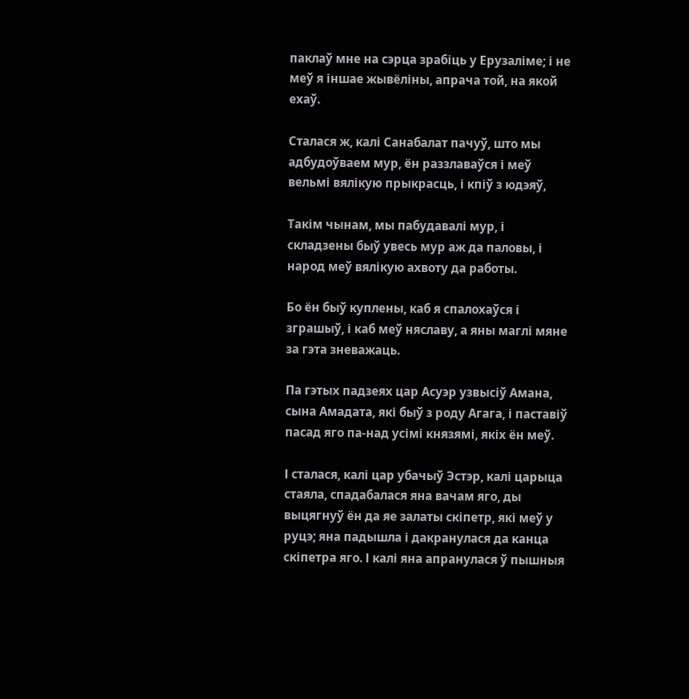паклаў мне на сэрца зрабіць у Ерузаліме; і не меў я іншае жывёліны, апрача той, на якой ехаў.

Сталася ж, калі Санабалат пачуў, што мы адбудоўваем мур, ён раззлаваўся і меў вельмі вялікую прыкрасць, і кпіў з юдэяў,

Такім чынам, мы пабудавалі мур, і складзены быў увесь мур аж да паловы, і народ меў вялікую ахвоту да работы.

Бо ён быў куплены, каб я спалохаўся і зграшыў, і каб меў няславу, а яны маглі мяне за гэта зневажаць.

Па гэтых падзеях цар Асуэр узвысіў Амана, сына Амадата, які быў з роду Агага, і паставіў пасад яго па-над усімі князямі, якіх ён меў.

І сталася, калі цар убачыў Эстэр, калі царыца стаяла, спадабалася яна вачам яго, ды выцягнуў ён да яе залаты скіпетр, які меў у руцэ; яна падышла і дакранулася да канца скіпетра яго. І калі яна апранулася ў пышныя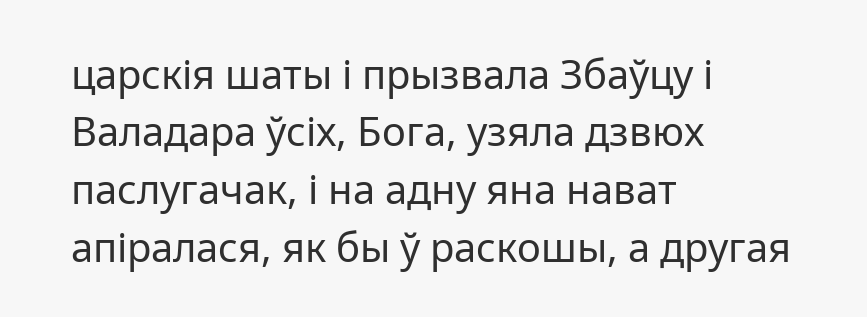царскія шаты і прызвала Збаўцу і Валадара ўсіх, Бога, узяла дзвюх паслугачак, і на адну яна нават апіралася, як бы ў раскошы, а другая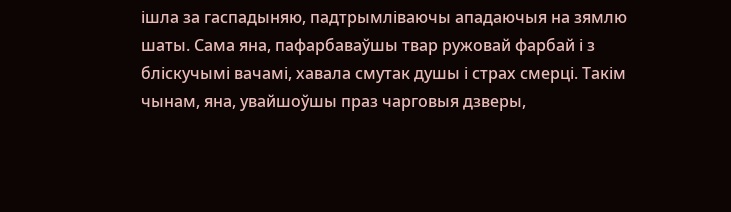ішла за гаспадыняю, падтрымліваючы ападаючыя на зямлю шаты. Сама яна, пафарбаваўшы твар ружовай фарбай і з бліскучымі вачамі, хавала смутак душы і страх смерці. Такім чынам, яна, увайшоўшы праз чарговыя дзверы,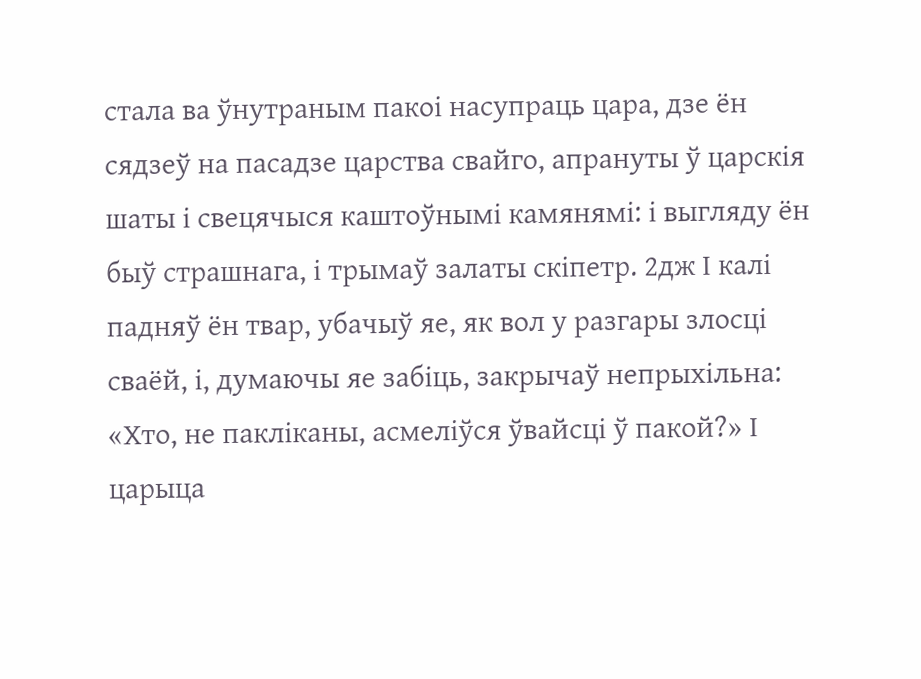стала ва ўнутраным пакоі насупраць цара, дзе ён сядзеў на пасадзе царства свайго, апрануты ў царскія шаты і свецячыся каштоўнымі камянямі: і выгляду ён быў страшнага, і трымаў залаты скіпетр. 2дж І калі падняў ён твар, убачыў яе, як вол у разгары злосці сваёй, і, думаючы яе забіць, закрычаў непрыхільна: «Хто, не пакліканы, асмеліўся ўвайсці ў пакой?» І царыца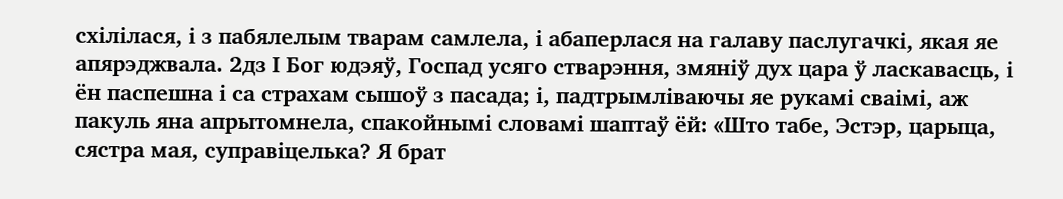схілілася, і з пабялелым тварам самлела, і абаперлася на галаву паслугачкі, якая яе апярэджвала. 2дз І Бог юдэяў, Госпад усяго стварэння, змяніў дух цара ў ласкавасць, і ён паспешна і са страхам сышоў з пасада; і, падтрымліваючы яе рукамі сваімі, аж пакуль яна апрытомнела, спакойнымі словамі шаптаў ёй: «Што табе, Эстэр, царыца, сястра мая, суправіцелька? Я брат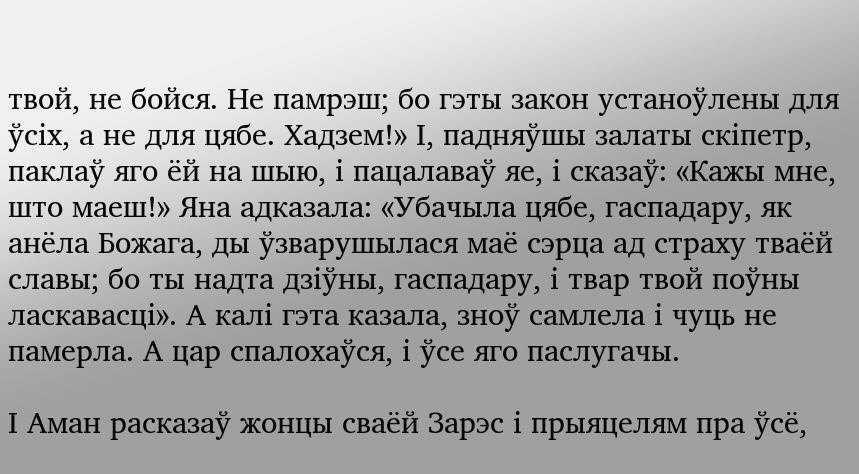твой, не бойся. Не памрэш; бо гэты закон устаноўлены для ўсіх, а не для цябе. Хадзем!» І, падняўшы залаты скіпетр, паклаў яго ёй на шыю, і пацалаваў яе, і сказаў: «Кажы мне, што маеш!» Яна адказала: «Убачыла цябе, гаспадару, як анёла Божага, ды ўзварушылася маё сэрца ад страху тваёй славы; бо ты надта дзіўны, гаспадару, і твар твой поўны ласкавасці». А калі гэта казала, зноў самлела і чуць не памерла. А цар спалохаўся, і ўсе яго паслугачы.

І Аман расказаў жонцы сваёй Зарэс і прыяцелям пра ўсё,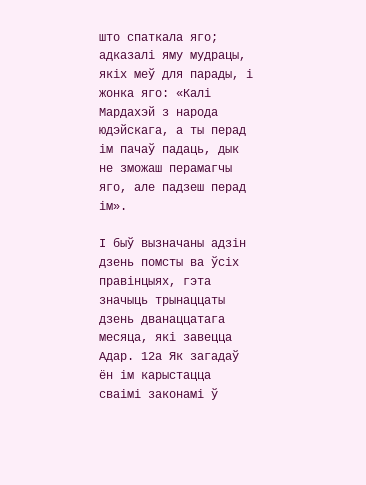што спаткала яго; адказалі яму мудрацы, якіх меў для парады, і жонка яго: «Калі Мардахэй з народа юдэйскага, а ты перад ім пачаў падаць, дык не зможаш перамагчы яго, але падзеш перад ім».

І быў вызначаны адзін дзень помсты ва ўсіх правінцыях, гэта значыць трынаццаты дзень дванаццатага месяца, які завецца Адар. 12а Як загадаў ён ім карыстацца сваімі законамі ў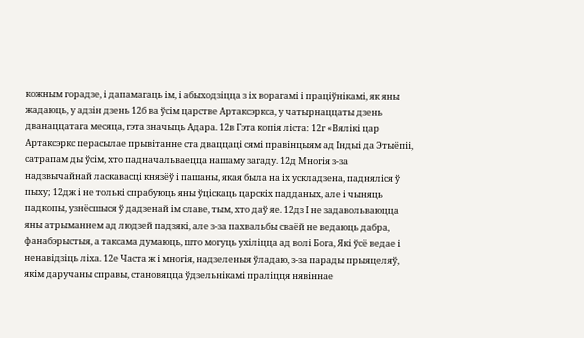кожным горадзе, і дапамагаць ім, і абыходзіцца з іх ворагамі і праціўнікамі, як яны жадаюць, у адзін дзень 12б ва ўсім царстве Артаксэркса, у чатырнаццаты дзень дванаццатага месяца, гэта значыць Адара. 12в Гэта копія ліста: 12г «Вялікі цар Артаксэркс перасылае прывітанне ста дваццаці сямі правінцыям ад Індыі да Этыёпіі, сатрапам ды ўсім, хто падначальваецца нашаму загаду. 12д Многія з-за надзвычайнай ласкавасці князёў і пашаны, якая была на іх ускладзена, падняліся ў пыху; 12дж і не толькі спрабуюць яны ўціскаць царскіх падданых, але і чыняць падкопы, узнёсшыся ў дадзенай ім славе, тым, хто даў яе. 12дз І не задавольваюцца яны атрыманнем ад людзей падзякі, але з-за пахвальбы сваёй не ведаюць дабра, фанабэрыстыя, а таксама думаюць, што могуць ухіліцца ад волі Бога, Які ўсё ведае і ненавідзіць ліха. 12е Часта ж і многія, надзеленыя ўладаю, з-за парады прыяцеляў, якім даручаны справы, становяцца ўдзельнікамі праліцця нявіннае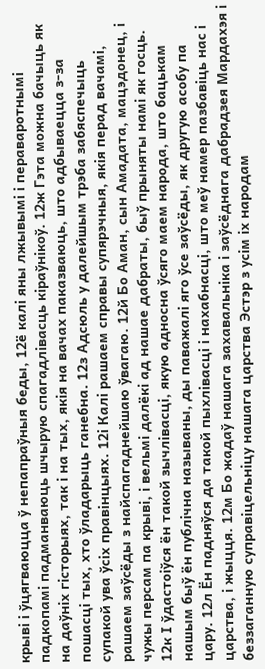крыві і ўцягваюцца ў непапраўныя беды, 12ё калі яны лжывымі і пераваротнымі падкопамі падманваюць шчырую спагадлівасць кіраўнікоў. 12ж Гэта можна бачыць як на даўніх гісторыях, так і на тых, якія на вачах паказваюць, што адбываецца з-за пошасці тых, хто ўладарыць ганебна. 12з Адсюль у далейшым трэба забяспечыць супакой ува ўсіх правінцыях. 12і Калі рашаем справы супярэчныя, якія перад вачамі, рашаем заўсёды з найспагаднейшаю ўвагаю. 12й Бо Аман, сын Амадата, мацэдонец, і чужы персам па крыві, і вельмі далёкі ад нашае дабраты, быў прыняты намі як госць. 12к І ўдастоіўся ён такой зычлівасці, якую адносна ўсяго маем народа, што бацькам нашым быў ён публічна называны, ды паважалі яго ўсе заўсёды, як другую асобу па цару. 12л Ён падняўся да такой пыхлівасці і нахабнасці, што меў намер пазбавіць нас і царства, і жыцця. 12м Бо жадаў нашага захавальніка і заўсёднага дабрадзея Мардахэя і беззаганную суправіцельніцу нашага царства Эстэр з усім іх народам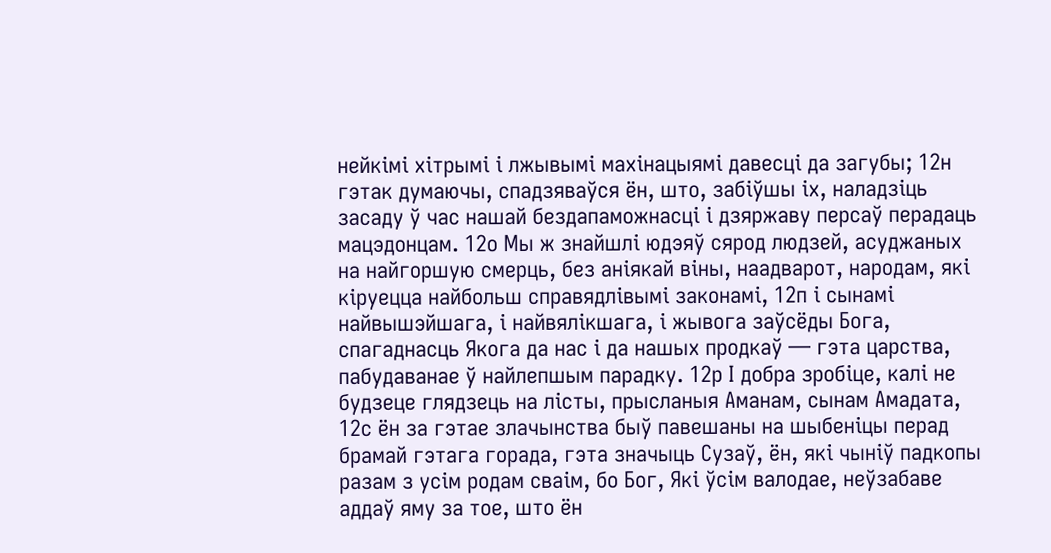нейкімі хітрымі і лжывымі махінацыямі давесці да загубы; 12н гэтак думаючы, спадзяваўся ён, што, забіўшы іх, наладзіць засаду ў час нашай бездапаможнасці і дзяржаву персаў перадаць мацэдонцам. 12о Мы ж знайшлі юдэяў сярод людзей, асуджаных на найгоршую смерць, без аніякай віны, наадварот, народам, які кіруецца найбольш справядлівымі законамі, 12п і сынамі найвышэйшага, і найвялікшага, і жывога заўсёды Бога, спагаднасць Якога да нас і да нашых продкаў — гэта царства, пабудаванае ў найлепшым парадку. 12р І добра зробіце, калі не будзеце глядзець на лісты, прысланыя Аманам, сынам Амадата, 12с ён за гэтае злачынства быў павешаны на шыбеніцы перад брамай гэтага горада, гэта значыць Сузаў, ён, які чыніў падкопы разам з усім родам сваім, бо Бог, Які ўсім валодае, неўзабаве аддаў яму за тое, што ён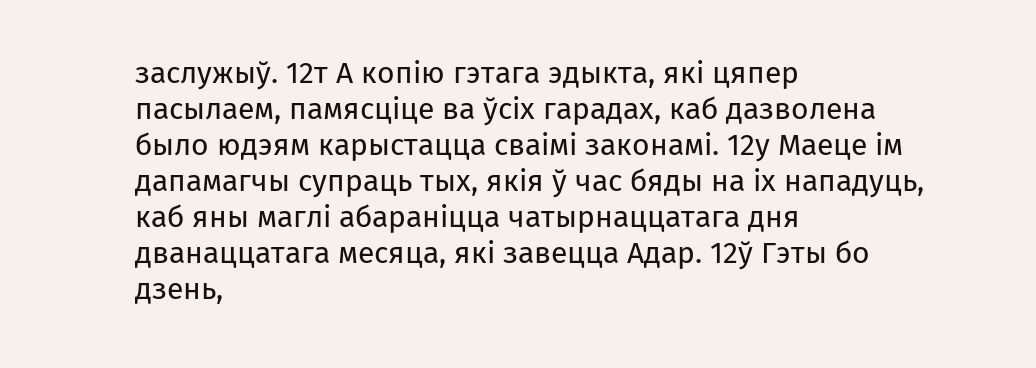заслужыў. 12т А копію гэтага эдыкта, які цяпер пасылаем, памясціце ва ўсіх гарадах, каб дазволена было юдэям карыстацца сваімі законамі. 12у Маеце ім дапамагчы супраць тых, якія ў час бяды на іх нападуць, каб яны маглі абараніцца чатырнаццатага дня дванаццатага месяца, які завецца Адар. 12ў Гэты бо дзень,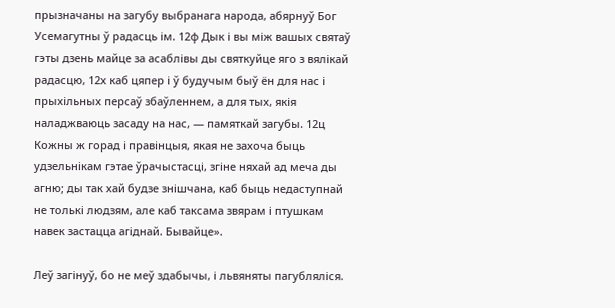прызначаны на загубу выбранага народа, абярнуў Бог Усемагутны ў радасць ім. 12ф Дык і вы між вашых святаў гэты дзень майце за асаблівы ды святкуйце яго з вялікай радасцю, 12х каб цяпер і ў будучым быў ён для нас і прыхільных персаў збаўленнем, а для тых, якія наладжваюць засаду на нас, — памяткай загубы. 12ц Кожны ж горад і правінцыя, якая не захоча быць удзельнікам гэтае ўрачыстасці, згіне няхай ад меча ды агню; ды так хай будзе знішчана, каб быць недаступнай не толькі людзям, але каб таксама звярам і птушкам навек застацца агіднай. Бывайце».

Леў загінуў, бо не меў здабычы, і львяняты пагубляліся.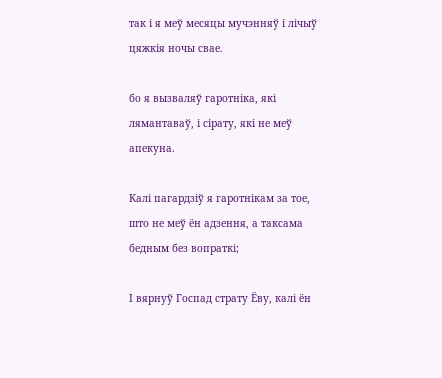так і я меў месяцы мучэнняў і лічыў цяжкія ночы свае.

бо я вызваляў гаротніка, які лямантаваў, і сірату, які не меў апекуна.

Калі пагардзіў я гаротнікам за тое, што не меў ён адзення, а таксама бедным без вопраткі;

І вярнуў Госпад страту Ёву, калі ён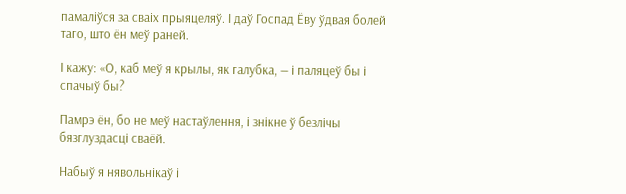памаліўся за сваіх прыяцеляў. І даў Госпад Ёву ўдвая болей таго, што ён меў раней.

І кажу: «О, каб меў я крылы, як галубка, — і паляцеў бы і спачыў бы?

Памрэ ён, бо не меў настаўлення, і знікне ў безлічы бязглуздасці сваёй.

Набыў я нявольнікаў і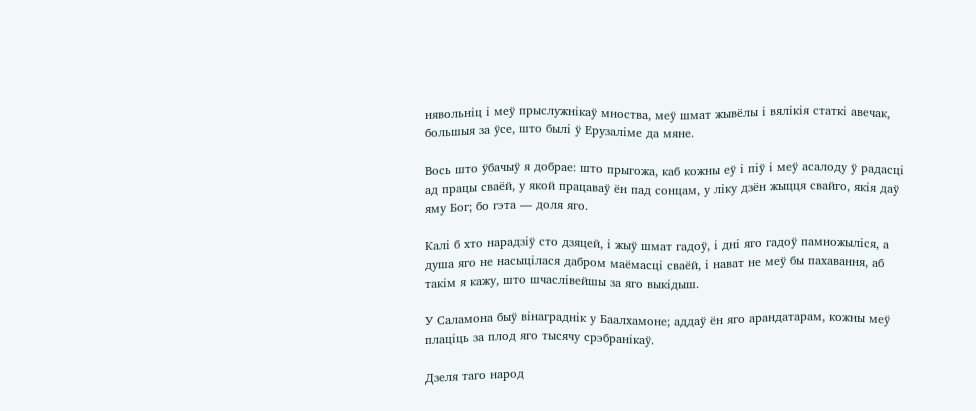нявольніц і меў прыслужнікаў мноства, меў шмат жывёлы і вялікія статкі авечак, большыя за ўсе, што былі ў Ерузаліме да мяне.

Вось што ўбачыў я добрае: што прыгожа, каб кожны еў і піў і меў асалоду ў радасці ад працы сваёй, у якой працаваў ён пад сонцам, у ліку дзён жыцця свайго, якія даў яму Бог; бо гэта — доля яго.

Калі б хто нарадзіў сто дзяцей, і жыў шмат гадоў, і дні яго гадоў памножыліся, а душа яго не насыцілася дабром маёмасці сваёй, і нават не меў бы пахавання, аб такім я кажу, што шчаслівейшы за яго выкідыш.

У Саламона быў вінаграднік у Баалхамоне; аддаў ён яго арандатарам, кожны меў плаціць за плод яго тысячу срэбранікаў.

Дзеля таго народ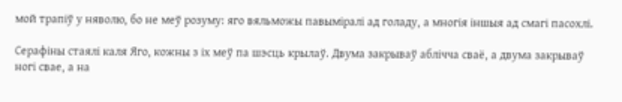мой трапіў у няволю, бо не меў розуму: яго вяльможы павыміралі ад голаду, а многія іншыя ад смагі пасохлі.

Серафіны стаялі каля Яго, кожны з іх меў па шэсць крылаў. Двума закрываў аблічча сваё, а двума закрываў ногі свае, а на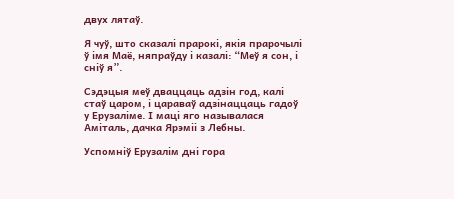двух лятаў.

Я чуў, што сказалі прарокі, якія прарочылі ў імя Маё, няпраўду і казалі: “Меў я сон, і сніў я”.

Сэдэцыя меў дваццаць адзін год, калі стаў царом, і цараваў адзінаццаць гадоў у Ерузаліме. І маці яго называлася Аміталь, дачка Ярэміі з Лебны.

Успомніў Ерузалім дні гора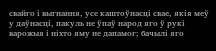свайго і выгнання, усе каштоўнасці свае, якія меў у даўнасці, пакуль не ўпаў народ яго ў рукі варожыя і ніхто яму не дапамог; бачылі яго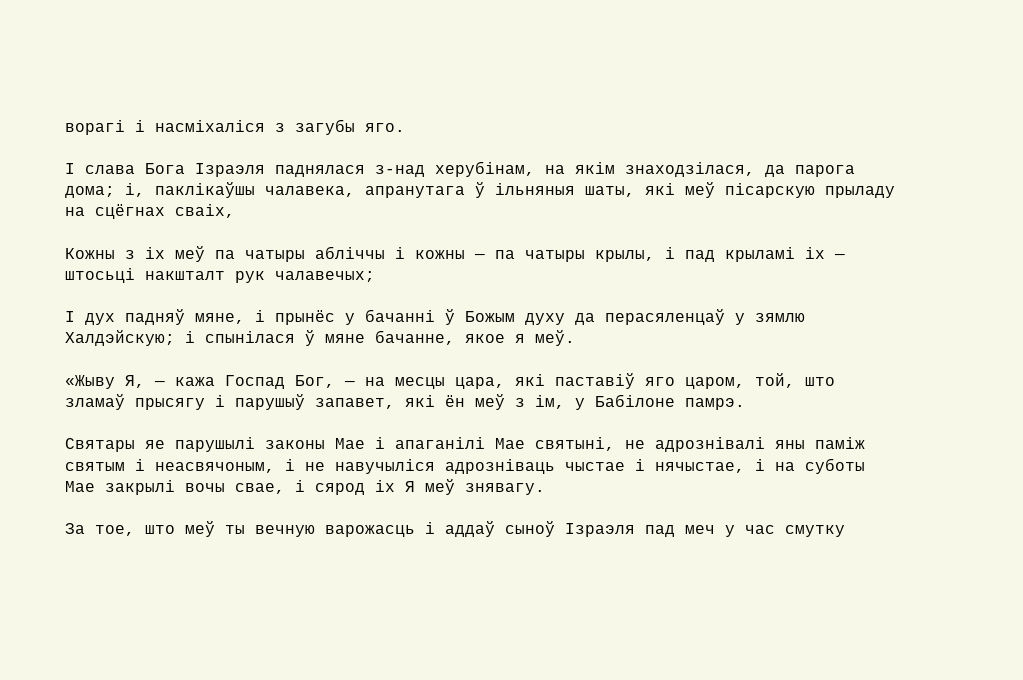ворагі і насміхаліся з загубы яго.

І слава Бога Ізраэля паднялася з-над херубінам, на якім знаходзілася, да парога дома; і, паклікаўшы чалавека, апранутага ў ільняныя шаты, які меў пісарскую прыладу на сцёгнах сваіх,

Кожны з іх меў па чатыры абліччы і кожны — па чатыры крылы, і пад крыламі іх — штосьці накшталт рук чалавечых;

І дух падняў мяне, і прынёс у бачанні ў Божым духу да перасяленцаў у зямлю Халдэйскую; і спынілася ў мяне бачанне, якое я меў.

«Жыву Я, — кажа Госпад Бог, — на месцы цара, які паставіў яго царом, той, што зламаў прысягу і парушыў запавет, які ён меў з ім, у Бабілоне памрэ.

Святары яе парушылі законы Мае і апаганілі Мае святыні, не адрознівалі яны паміж святым і неасвячоным, і не навучыліся адрозніваць чыстае і нячыстае, і на суботы Мае закрылі вочы свае, і сярод іх Я меў знявагу.

За тое, што меў ты вечную варожасць і аддаў сыноў Ізраэля пад меч у час смутку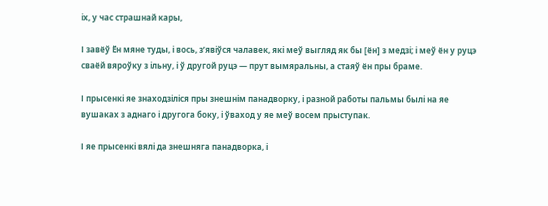іх, у час страшнай кары,

І завёў Ён мяне туды, і вось, з’явіўся чалавек, які меў выгляд як бы [ён] з медзі; і меў ён у руцэ сваёй вяроўку з ільну, і ў другой руцэ — прут вымяральны, а стаяў ён пры браме.

І прысенкі яе знаходзіліся пры знешнім панадворку, і разной работы пальмы былі на яе вушаках з аднаго і другога боку, і ўваход у яе меў восем прыступак.

І яе прысенкі вялі да знешняга панадворка, і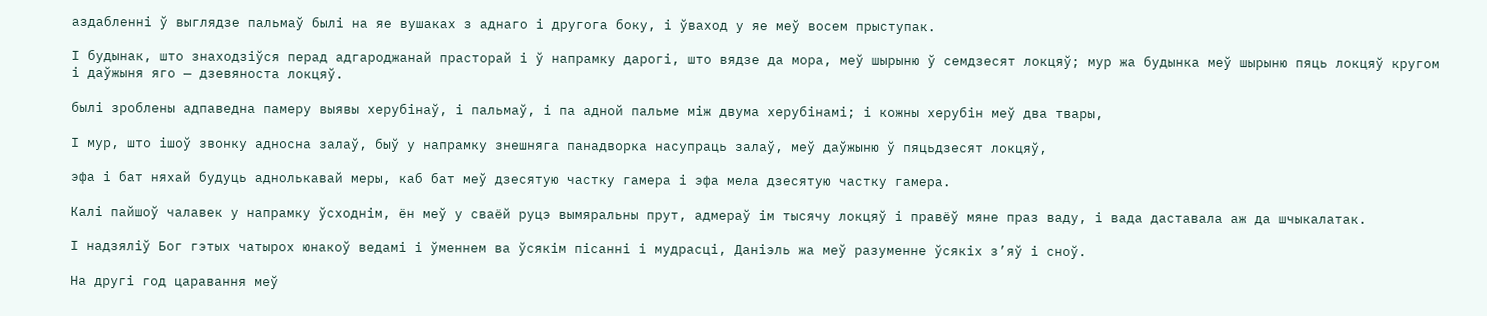аздабленні ў выглядзе пальмаў былі на яе вушаках з аднаго і другога боку, і ўваход у яе меў восем прыступак.

І будынак, што знаходзіўся перад адгароджанай прасторай і ў напрамку дарогі, што вядзе да мора, меў шырыню ў семдзесят локцяў; мур жа будынка меў шырыню пяць локцяў кругом і даўжыня яго — дзевяноста локцяў.

былі зроблены адпаведна памеру выявы херубінаў, і пальмаў, і па адной пальме між двума херубінамі; і кожны херубін меў два твары,

І мур, што ішоў звонку адносна залаў, быў у напрамку знешняга панадворка насупраць залаў, меў даўжыню ў пяцьдзесят локцяў,

эфа і бат няхай будуць аднолькавай меры, каб бат меў дзесятую частку гамера і эфа мела дзесятую частку гамера.

Калі пайшоў чалавек у напрамку ўсходнім, ён меў у сваёй руцэ вымяральны прут, адмераў ім тысячу локцяў і правёў мяне праз ваду, і вада даставала аж да шчыкалатак.

І надзяліў Бог гэтых чатырох юнакоў ведамі і ўменнем ва ўсякім пісанні і мудрасці, Даніэль жа меў разуменне ўсякіх з’яў і сноў.

На другі год царавання меў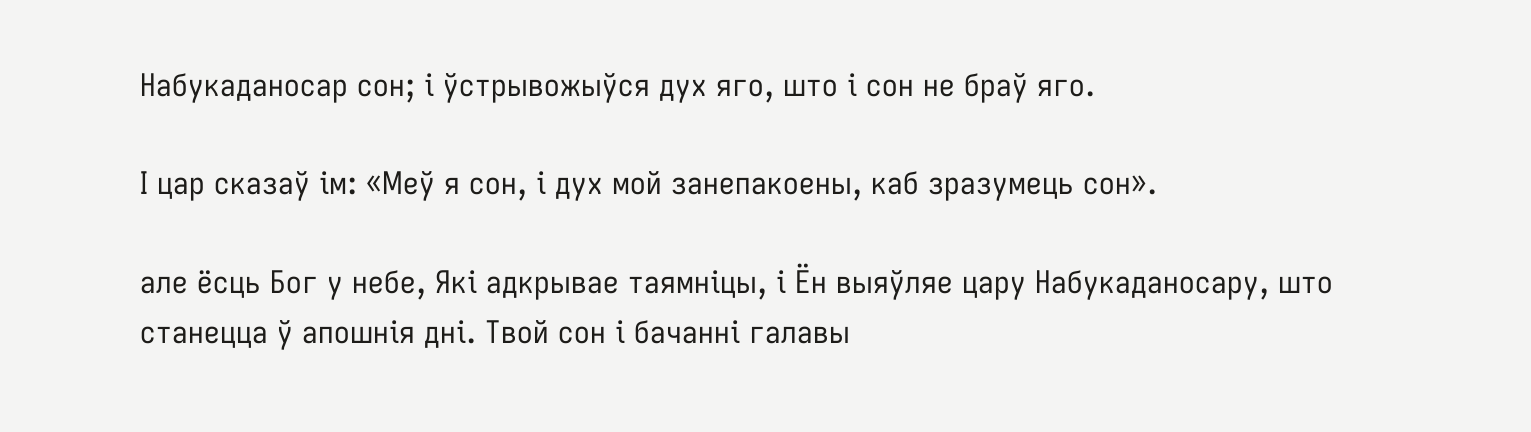Набукаданосар сон; і ўстрывожыўся дух яго, што і сон не браў яго.

І цар сказаў ім: «Меў я сон, і дух мой занепакоены, каб зразумець сон».

але ёсць Бог у небе, Які адкрывае таямніцы, і Ён выяўляе цару Набукаданосару, што станецца ў апошнія дні. Твой сон і бачанні галавы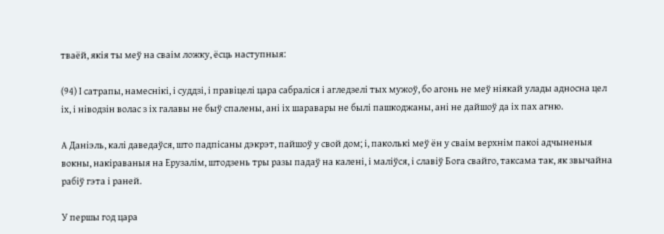тваёй, якія ты меў на сваім ложку, ёсць наступныя:

(94) І сатрапы, намеснікі, і суддзі, і правіцелі цара сабраліся і агледзелі тых мужоў, бо агонь не меў ніякай улады адносна цел іх, і ніводзін волас з іх галавы не быў спалены, ані іх шаравары не былі пашкоджаны, ані не дайшоў да іх пах агню.

А Даніэль, калі даведаўся, што падпісаны дэкрэт, пайшоў у свой дом; і, паколькі меў ён у сваім верхнім пакоі адчыненыя вокны, накіраваныя на Ерузалім, штодзень тры разы падаў на калені, і маліўся, і славіў Бога свайго, таксама так, як звычайна рабіў гэта і раней.

У першы год цара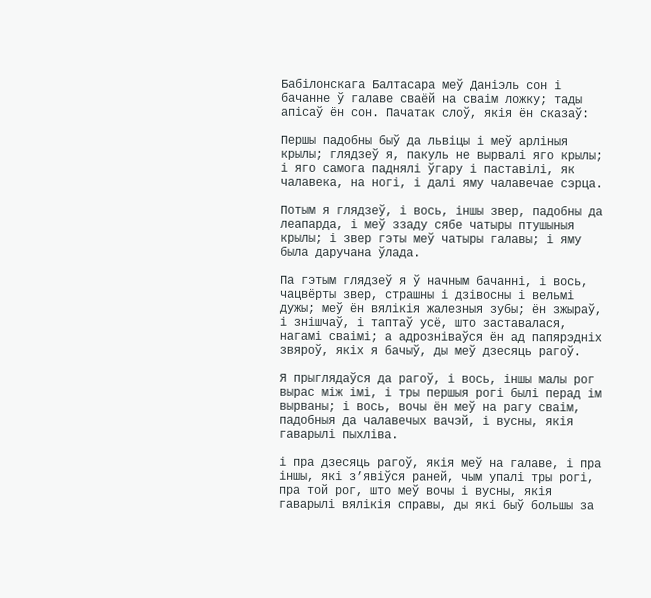Бабілонскага Балтасара меў Даніэль сон і бачанне ў галаве сваёй на сваім ложку; тады апісаў ён сон. Пачатак слоў, якія ён сказаў:

Першы падобны быў да львіцы і меў арліныя крылы; глядзеў я, пакуль не вырвалі яго крылы; і яго самога паднялі ўгару і паставілі, як чалавека, на ногі, і далі яму чалавечае сэрца.

Потым я глядзеў, і вось, іншы звер, падобны да леапарда, і меў ззаду сябе чатыры птушыныя крылы; і звер гэты меў чатыры галавы; і яму была даручана ўлада.

Па гэтым глядзеў я ў начным бачанні, і вось, чацвёрты звер, страшны і дзівосны і вельмі дужы; меў ён вялікія жалезныя зубы; ён зжыраў, і знішчаў, і таптаў усё, што заставалася, нагамі сваімі; а адрозніваўся ён ад папярэдніх звяроў, якіх я бачыў, ды меў дзесяць рагоў.

Я прыглядаўся да рагоў, і вось, іншы малы рог вырас між імі, і тры першыя рогі былі перад ім вырваны; і вось, вочы ён меў на рагу сваім, падобныя да чалавечых вачэй, і вусны, якія гаварылі пыхліва.

і пра дзесяць рагоў, якія меў на галаве, і пра іншы, які з’явіўся раней, чым упалі тры рогі, пра той рог, што меў вочы і вусны, якія гаварылі вялікія справы, ды які быў большы за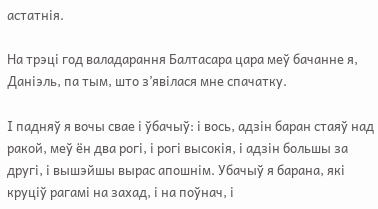астатнія.

На трэці год валадарання Балтасара цара меў бачанне я, Даніэль, па тым, што з’явілася мне спачатку.

І падняў я вочы свае і ўбачыў: і вось, адзін баран стаяў над ракой, меў ён два рогі, і рогі высокія, і адзін большы за другі, і вышэйшы вырас апошнім. Убачыў я барана, які круціў рагамі на захад, і на поўнач, і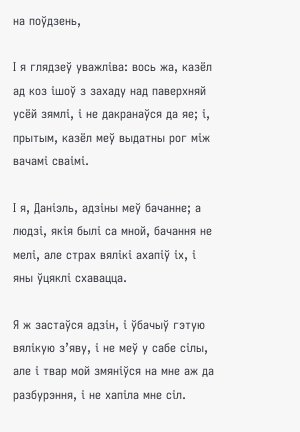на поўдзень,

І я глядзеў уважліва: вось жа, казёл ад коз ішоў з захаду над паверхняй усёй зямлі, і не дакранаўся да яе; і, прытым, казёл меў выдатны рог між вачамі сваімі.

І я, Даніэль, адзіны меў бачанне; а людзі, якія былі са мной, бачання не мелі, але страх вялікі ахапіў іх, і яны ўцяклі схавацца.

Я ж застаўся адзін, і ўбачыў гэтую вялікую з’яву, і не меў у сабе сілы, але і твар мой змяніўся на мне аж да разбурэння, і не хапіла мне сіл.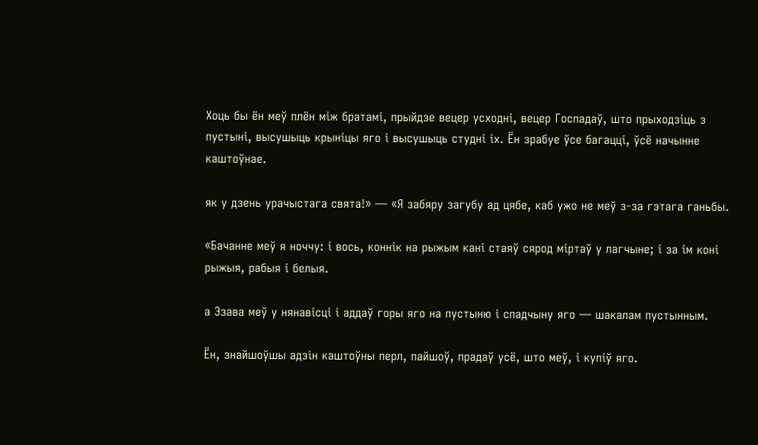Хоць бы ён меў плён між братамі, прыйдзе вецер усходні, вецер Госпадаў, што прыходзіць з пустыні, высушыць крыніцы яго і высушыць студні іх. Ён зрабуе ўсе багацці, ўсё начынне каштоўнае.

як у дзень урачыстага свята!» — «Я забяру загубу ад цябе, каб ужо не меў з-за гэтага ганьбы.

«Бачанне меў я ноччу: і вось, коннік на рыжым кані стаяў сярод міртаў у лагчыне; і за ім коні рыжыя, рабыя і белыя.

а Эзава меў у нянавісці і аддаў горы яго на пустыню і спадчыну яго — шакалам пустынным.

Ён, знайшоўшы адзін каштоўны перл, пайшоў, прадаў усё, што меў, і купіў яго.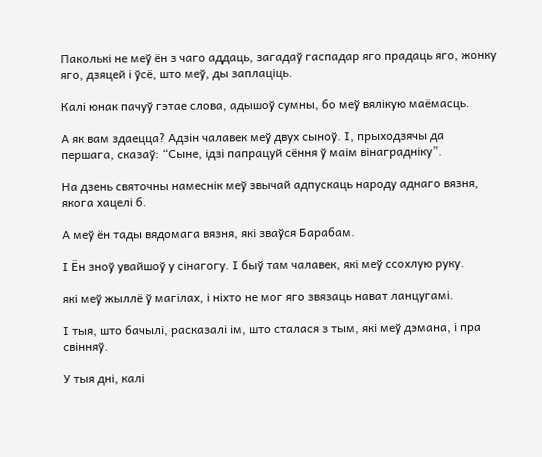Паколькі не меў ён з чаго аддаць, загадаў гаспадар яго прадаць яго, жонку яго, дзяцей і ўсё, што меў, ды заплаціць.

Калі юнак пачуў гэтае слова, адышоў сумны, бо меў вялікую маёмасць.

А як вам здаецца? Адзін чалавек меў двух сыноў. І, прыходзячы да першага, сказаў: “Сыне, ідзі папрацуй сёння ў маім вінаградніку”.

На дзень святочны намеснік меў звычай адпускаць народу аднаго вязня, якога хацелі б.

А меў ён тады вядомага вязня, які зваўся Барабам.

І Ён зноў увайшоў у сінагогу. І быў там чалавек, які меў ссохлую руку.

які меў жыллё ў магілах, і ніхто не мог яго звязаць нават ланцугамі.

І тыя, што бачылі, расказалі ім, што сталася з тым, які меў дэмана, і пра свінняў.

У тыя дні, калі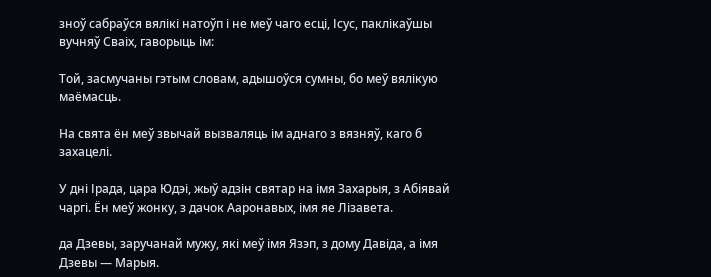зноў сабраўся вялікі натоўп і не меў чаго есці, Ісус, паклікаўшы вучняў Сваіх, гаворыць ім:

Той, засмучаны гэтым словам, адышоўся сумны, бо меў вялікую маёмасць.

На свята ён меў звычай вызваляць ім аднаго з вязняў, каго б захацелі.

У дні Ірада, цара Юдэі, жыў адзін святар на імя Захарыя, з Абіявай чаргі. Ён меў жонку, з дачок Ааронавых, імя яе Лізавета.

да Дзевы, заручанай мужу, які меў імя Язэп, з дому Давіда, а імя Дзевы — Марыя.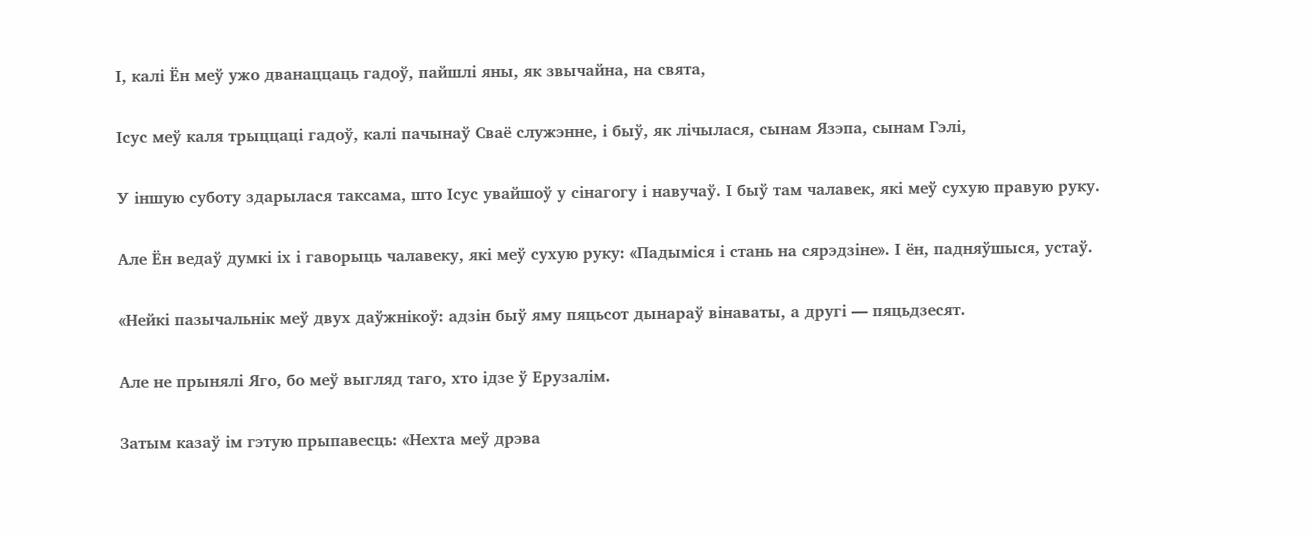І, калі Ён меў ужо дванаццаць гадоў, пайшлі яны, як звычайна, на свята,

Ісус меў каля трыццаці гадоў, калі пачынаў Сваё служэнне, і быў, як лічылася, сынам Язэпа, сынам Гэлі,

У іншую суботу здарылася таксама, што Ісус увайшоў у сінагогу і навучаў. І быў там чалавек, які меў сухую правую руку.

Але Ён ведаў думкі іх і гаворыць чалавеку, які меў сухую руку: «Падыміся і стань на сярэдзіне». І ён, падняўшыся, устаў.

«Нейкі пазычальнік меў двух даўжнікоў: адзін быў яму пяцьсот дынараў вінаваты, а другі — пяцьдзесят.

Але не прынялі Яго, бо меў выгляд таго, хто ідзе ў Ерузалім.

Затым казаў ім гэтую прыпавесць: «Нехта меў дрэва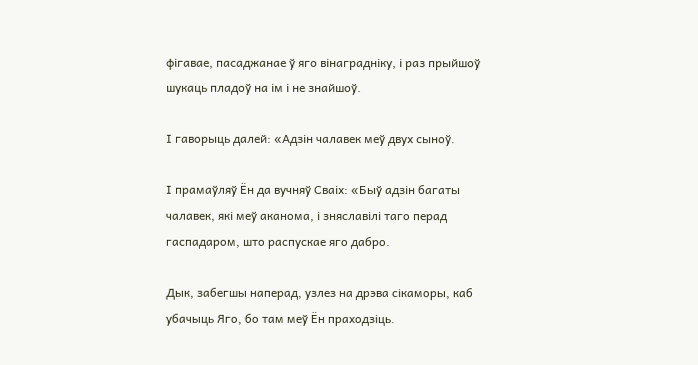фігавае, пасаджанае ў яго вінаградніку, і раз прыйшоў шукаць пладоў на ім і не знайшоў.

І гаворыць далей: «Адзін чалавек меў двух сыноў.

І прамаўляў Ён да вучняў Сваіх: «Быў адзін багаты чалавек, які меў аканома, і зняславілі таго перад гаспадаром, што распускае яго дабро.

Дык, забегшы наперад, узлез на дрэва сікаморы, каб убачыць Яго, бо там меў Ён праходзіць.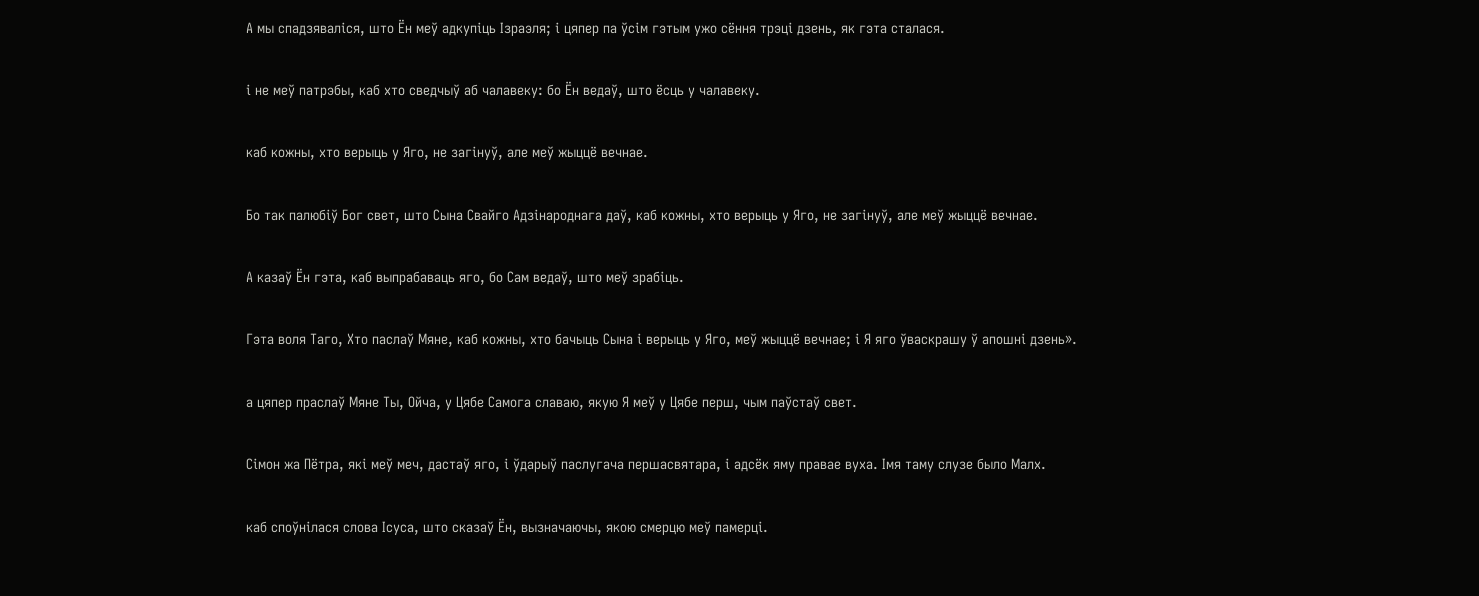А мы спадзяваліся, што Ён меў адкупіць Ізраэля; і цяпер па ўсім гэтым ужо сёння трэці дзень, як гэта сталася.

і не меў патрэбы, каб хто сведчыў аб чалавеку: бо Ён ведаў, што ёсць у чалавеку.

каб кожны, хто верыць у Яго, не загінуў, але меў жыццё вечнае.

Бо так палюбіў Бог свет, што Сына Свайго Адзінароднага даў, каб кожны, хто верыць у Яго, не загінуў, але меў жыццё вечнае.

А казаў Ён гэта, каб выпрабаваць яго, бо Сам ведаў, што меў зрабіць.

Гэта воля Таго, Хто паслаў Мяне, каб кожны, хто бачыць Сына і верыць у Яго, меў жыццё вечнае; і Я яго ўваскрашу ў апошні дзень».

а цяпер праслаў Мяне Ты, Ойча, у Цябе Самога славаю, якую Я меў у Цябе перш, чым паўстаў свет.

Сімон жа Пётра, які меў меч, дастаў яго, і ўдарыў паслугача першасвятара, і адсёк яму правае вуха. Імя таму слузе было Малх.

каб споўнілася слова Ісуса, што сказаў Ён, вызначаючы, якою смерцю меў памерці.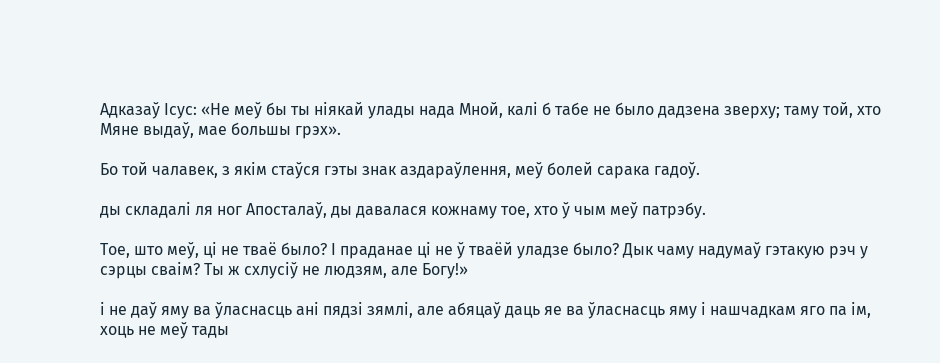Адказаў Ісус: «Не меў бы ты ніякай улады нада Мной, калі б табе не было дадзена зверху; таму той, хто Мяне выдаў, мае большы грэх».

Бо той чалавек, з якім стаўся гэты знак аздараўлення, меў болей сарака гадоў.

ды складалі ля ног Апосталаў, ды давалася кожнаму тое, хто ў чым меў патрэбу.

Тое, што меў, ці не тваё было? І праданае ці не ў тваёй уладзе было? Дык чаму надумаў гэтакую рэч у сэрцы сваім? Ты ж схлусіў не людзям, але Богу!»

і не даў яму ва ўласнасць ані пядзі зямлі, але абяцаў даць яе ва ўласнасць яму і нашчадкам яго па ім, хоць не меў тады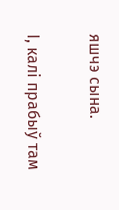яшчэ сына.

І, калі прабыў там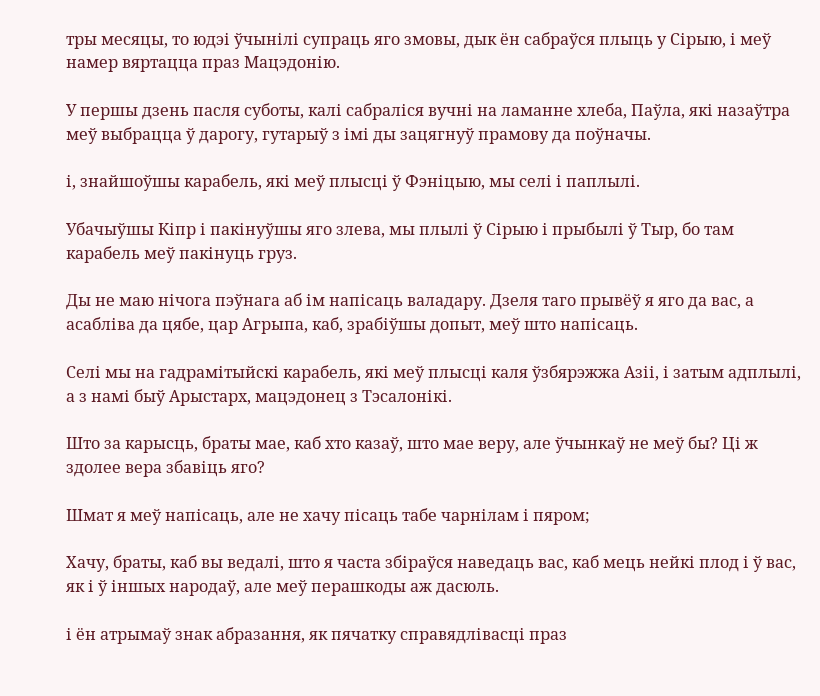тры месяцы, то юдэі ўчынілі супраць яго змовы, дык ён сабраўся плыць у Сірыю, і меў намер вяртацца праз Мацэдонію.

У першы дзень пасля суботы, калі сабраліся вучні на ламанне хлеба, Паўла, які назаўтра меў выбрацца ў дарогу, гутарыў з імі ды зацягнуў прамову да поўначы.

і, знайшоўшы карабель, які меў плысці ў Фэніцыю, мы селі і паплылі.

Убачыўшы Кіпр і пакінуўшы яго злева, мы плылі ў Сірыю і прыбылі ў Тыр, бо там карабель меў пакінуць груз.

Ды не маю нічога пэўнага аб ім напісаць валадару. Дзеля таго прывёў я яго да вас, а асабліва да цябе, цар Агрыпа, каб, зрабіўшы допыт, меў што напісаць.

Селі мы на гадрамітыйскі карабель, які меў плысці каля ўзбярэжжа Азіі, і затым адплылі, а з намі быў Арыстарх, мацэдонец з Тэсалонікі.

Што за карысць, браты мае, каб хто казаў, што мае веру, але ўчынкаў не меў бы? Ці ж здолее вера збавіць яго?

Шмат я меў напісаць, але не хачу пісаць табе чарнілам і пяром;

Хачу, браты, каб вы ведалі, што я часта збіраўся наведаць вас, каб мець нейкі плод і ў вас, як і ў іншых народаў, але меў перашкоды аж дасюль.

і ён атрымаў знак абразання, як пячатку справядлівасці праз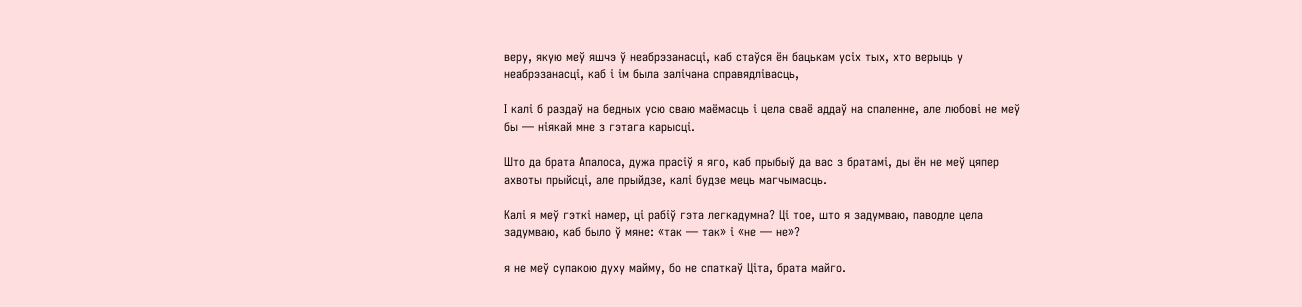веру, якую меў яшчэ ў неабрэзанасці, каб стаўся ён бацькам усіх тых, хто верыць у неабрэзанасці, каб і ім была залічана справядлівасць,

І калі б раздаў на бедных усю сваю маёмасць і цела сваё аддаў на спаленне, але любові не меў бы — ніякай мне з гэтага карысці.

Што да брата Апалоса, дужа прасіў я яго, каб прыбыў да вас з братамі, ды ён не меў цяпер ахвоты прыйсці, але прыйдзе, калі будзе мець магчымасць.

Калі я меў гэткі намер, ці рабіў гэта легкадумна? Ці тое, што я задумваю, паводле цела задумваю, каб было ў мяне: «так — так» і «не — не»?

я не меў супакою духу майму, бо не спаткаў Ціта, брата майго.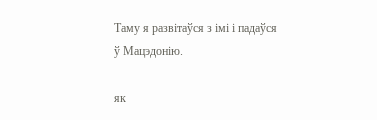Таму я развітаўся з імі і падаўся ў Мацэдонію.

як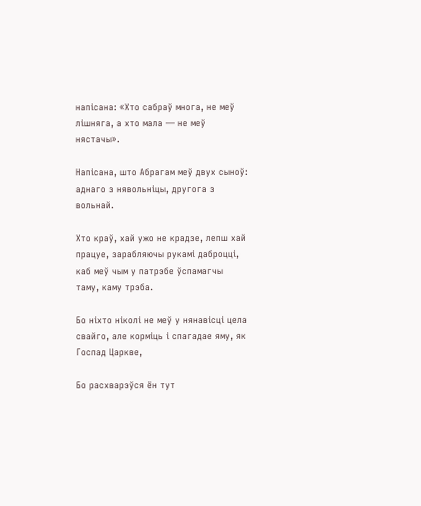напісана: «Хто сабраў многа, не меў лішняга, а хто мала — не меў нястачы».

Напісана, што Абрагам меў двух сыноў: аднаго з нявольніцы, другога з вольнай.

Хто краў, хай ужо не крадзе, лепш хай працуе, зарабляючы рукамі даброцці, каб меў чым у патрэбе ўспамагчы таму, каму трэба.

Бо ніхто ніколі не меў у нянавісці цела свайго, але корміць і спагадае яму, як Госпад Царкве,

Бо расхварэўся ён тут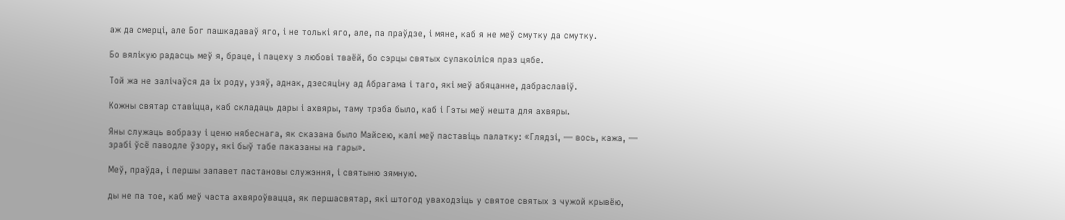аж да смерці, але Бог пашкадаваў яго, і не толькі яго, але, па праўдзе, і мяне, каб я не меў смутку да смутку.

Бо вялікую радасць меў я, браце, і пацеху з любові тваёй, бо сэрцы святых супакоіліся праз цябе.

Той жа не залічаўся да іх роду, узяў, аднак, дзесяціну ад Абрагама і таго, які меў абяцанне, дабраславіў.

Кожны святар ставіцца, каб складаць дары і ахвяры, таму трэба было, каб і Гэты меў нешта для ахвяры.

Яны служаць вобразу і ценю нябеснага, як сказана было Майсею, калі меў паставіць палатку: «Глядзі, — вось, кажа, — зрабі ўсё паводле ўзору, які быў табе паказаны на гары».

Меў, праўда, і першы запавет пастановы служэння, і святыню зямную.

ды не па тое, каб меў часта ахвяроўвацца, як першасвятар, які штогод уваходзіць у святое святых з чужой крывёю,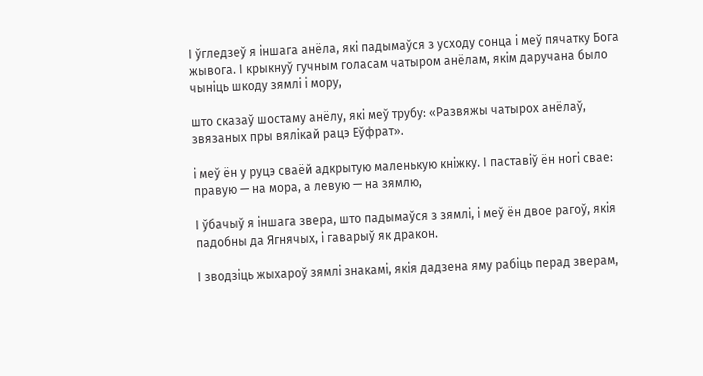І ўгледзеў я іншага анёла, які падымаўся з усходу сонца і меў пячатку Бога жывога. І крыкнуў гучным голасам чатыром анёлам, якім даручана было чыніць шкоду зямлі і мору,

што сказаў шостаму анёлу, які меў трубу: «Развяжы чатырох анёлаў, звязаных пры вялікай рацэ Еўфрат».

і меў ён у руцэ сваёй адкрытую маленькую кніжку. І паставіў ён ногі свае: правую — на мора, а левую — на зямлю,

І ўбачыў я іншага звера, што падымаўся з зямлі, і меў ён двое рагоў, якія падобны да Ягнячых, і гаварыў як дракон.

І зводзіць жыхароў зямлі знакамі, якія дадзена яму рабіць перад зверам,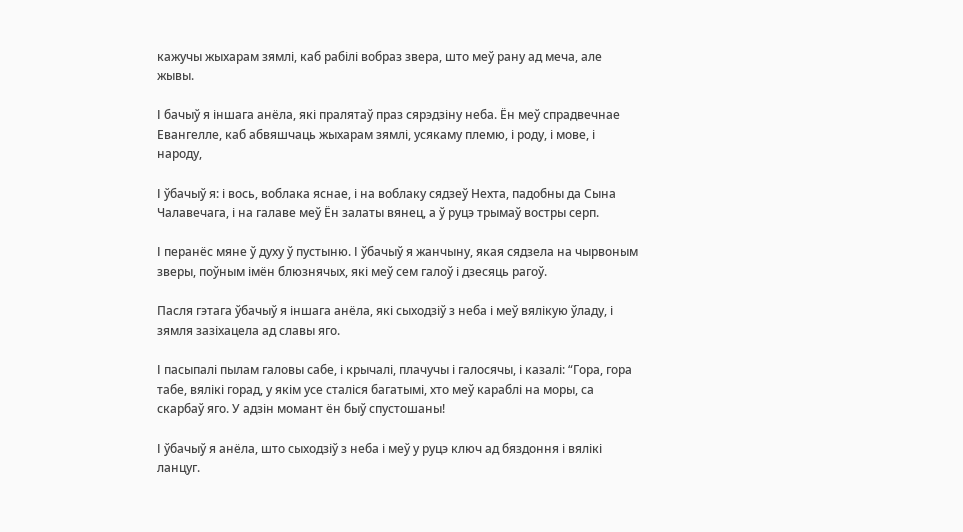кажучы жыхарам зямлі, каб рабілі вобраз звера, што меў рану ад меча, але жывы.

І бачыў я іншага анёла, які пралятаў праз сярэдзіну неба. Ён меў спрадвечнае Евангелле, каб абвяшчаць жыхарам зямлі, усякаму племю, і роду, і мове, і народу,

І ўбачыў я: і вось, воблака яснае, і на воблаку сядзеў Нехта, падобны да Сына Чалавечага, і на галаве меў Ён залаты вянец, а ў руцэ трымаў востры серп.

І перанёс мяне ў духу ў пустыню. І ўбачыў я жанчыну, якая сядзела на чырвоным зверы, поўным імён блюзнячых, які меў сем галоў і дзесяць рагоў.

Пасля гэтага ўбачыў я іншага анёла, які сыходзіў з неба і меў вялікую ўладу, і зямля зазіхацела ад славы яго.

І пасыпалі пылам галовы сабе, і крычалі, плачучы і галосячы, і казалі: “Гора, гора табе, вялікі горад, у якім усе сталіся багатымі, хто меў караблі на моры, са скарбаў яго. У адзін момант ён быў спустошаны!

І ўбачыў я анёла, што сыходзіў з неба і меў у руцэ ключ ад бяздоння і вялікі ланцуг.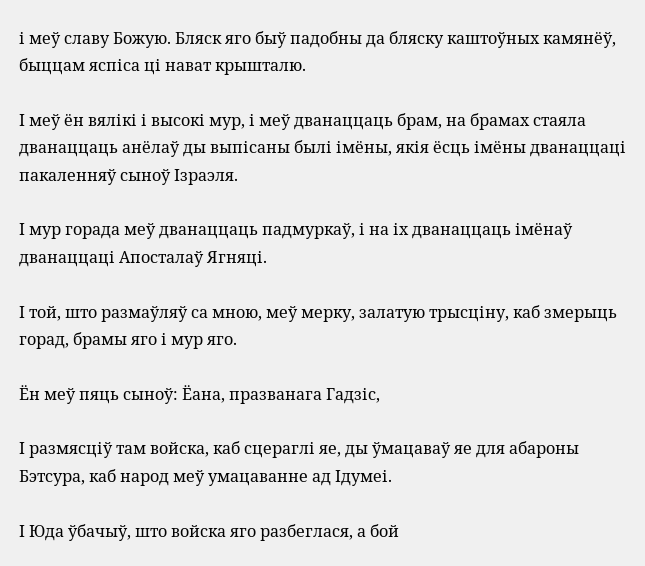і меў славу Божую. Бляск яго быў падобны да бляску каштоўных камянёў, быццам яспіса ці нават крышталю.

І меў ён вялікі і высокі мур, і меў дванаццаць брам, на брамах стаяла дванаццаць анёлаў ды выпісаны былі імёны, якія ёсць імёны дванаццаці пакаленняў сыноў Ізраэля.

І мур горада меў дванаццаць падмуркаў, і на іх дванаццаць імёнаў дванаццаці Апосталаў Ягняці.

І той, што размаўляў са мною, меў мерку, залатую трысціну, каб змерыць горад, брамы яго і мур яго.

Ён меў пяць сыноў: Ёана, празванага Гадзіс,

І размясціў там войска, каб сцераглі яе, ды ўмацаваў яе для абароны Бэтсура, каб народ меў умацаванне ад Ідумеі.

І Юда ўбачыў, што войска яго разбеглася, а бой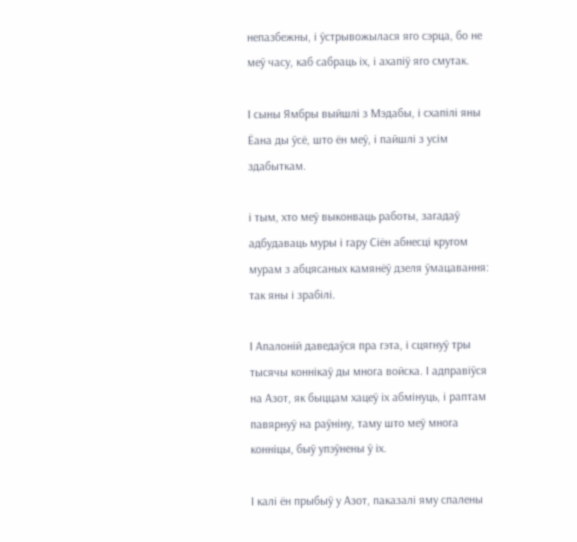непазбежны, і ўстрывожылася яго сэрца, бо не меў часу, каб сабраць іх, і ахапіў яго смутак.

І сыны Ямбры выйшлі з Мэдабы, і схапілі яны Ёана ды ўсё, што ён меў, і пайшлі з усім здабыткам.

і тым, хто меў выконваць работы, загадаў адбудаваць муры і гару Сіён абнесці кругом мурам з абцясаных камянёў дзеля ўмацавання: так яны і зрабілі.

І Апалоній даведаўся пра гэта, і сцягнуў тры тысячы коннікаў ды многа войска. І адправіўся на Азот, як быццам хацеў іх абмінуць, і раптам павярнуў на раўніну, таму што меў многа конніцы, быў упэўнены ў іх.

І калі ён прыбыў у Азот, паказалі яму спалены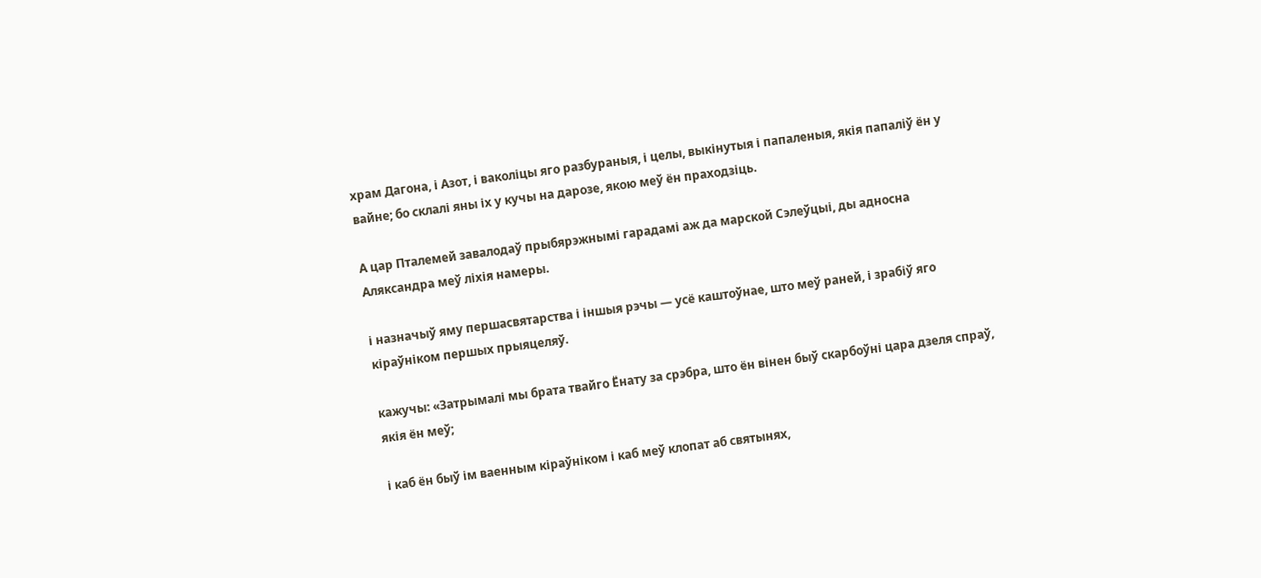храм Дагона, і Азот, і ваколіцы яго разбураныя, і целы, выкінутыя і папаленыя, якія папаліў ён у вайне; бо склалі яны іх у кучы на дарозе, якою меў ён праходзіць.

А цар Пталемей завалодаў прыбярэжнымі гарадамі аж да марской Сэлеўцыі, ды адносна Аляксандра меў ліхія намеры.

і назначыў яму першасвятарства і іншыя рэчы — усё каштоўнае, што меў раней, і зрабіў яго кіраўніком першых прыяцеляў.

кажучы: «Затрымалі мы брата твайго Ёнату за срэбра, што ён вінен быў скарбоўні цара дзеля спраў, якія ён меў;

і каб ён быў ім ваенным кіраўніком і каб меў клопат аб святынях,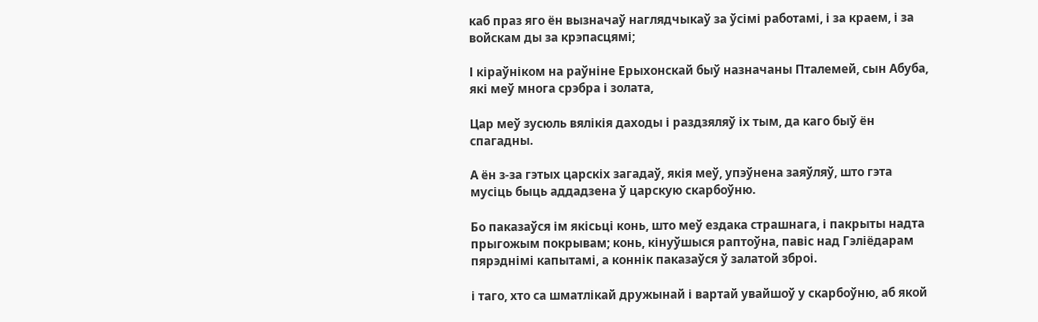каб праз яго ён вызначаў наглядчыкаў за ўсімі работамі, і за краем, і за войскам ды за крэпасцямі;

І кіраўніком на раўніне Ерыхонскай быў назначаны Пталемей, сын Абуба, які меў многа срэбра і золата,

Цар меў зусюль вялікія даходы і раздзяляў іх тым, да каго быў ён спагадны.

А ён з-за гэтых царскіх загадаў, якія меў, упэўнена заяўляў, што гэта мусіць быць аддадзена ў царскую скарбоўню.

Бо паказаўся ім якісьці конь, што меў ездака страшнага, і пакрыты надта прыгожым покрывам; конь, кінуўшыся раптоўна, павіс над Гэліёдарам пярэднімі капытамі, а коннік паказаўся ў залатой зброі.

і таго, хто са шматлікай дружынай і вартай увайшоў у скарбоўню, аб якой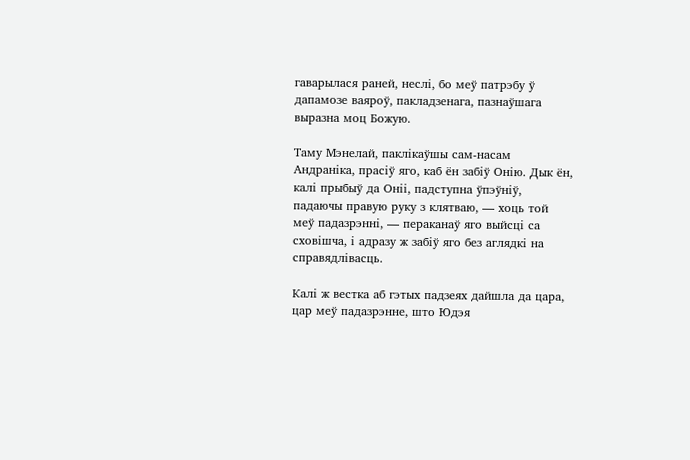гаварылася раней, неслі, бо меў патрэбу ў дапамозе ваяроў, пакладзенага, пазнаўшага выразна моц Божую.

Таму Мэнелай, паклікаўшы сам-насам Андраніка, прасіў яго, каб ён забіў Онію. Дык ён, калі прыбыў да Оніі, падступна ўпэўніў, падаючы правую руку з клятваю, — хоць той меў падазрэнні, — пераканаў яго выйсці са сховішча, і адразу ж забіў яго без аглядкі на справядлівасць.

Калі ж вестка аб гэтых падзеях дайшла да цара, цар меў падазрэнне, што Юдэя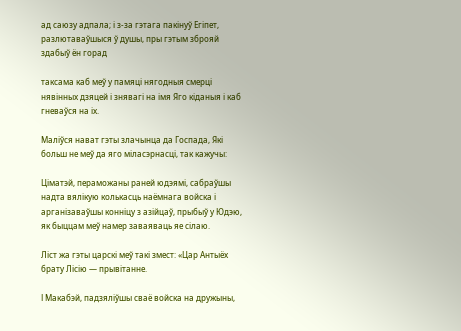ад саюзу адпала; і з-за гэтага пакінуў Егіпет, разлютаваўшыся ў душы, пры гэтым зброяй здабыў ён горад

таксама каб меў у памяці нягодныя смерці нявінных дзяцей і знявагі на імя Яго кіданыя і каб гневаўся на іх.

Маліўся нават гэты злачынца да Госпада, Які больш не меў да яго міласэрнасці, так кажучы:

Ціматэй, пераможаны раней юдэямі, сабраўшы надта вялікую колькасць наёмнага войска і арганізаваўшы конніцу з азійцаў, прыбыў у Юдэю, як быццам меў намер заваяваць яе сілаю.

Ліст жа гэты царскі меў такі змест: «Цар Антыёх брату Лісію — прывітанне.

І Макабэй, падзяліўшы сваё войска на дружыны,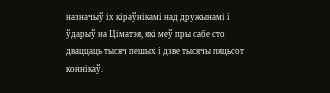назначыў іх кіраўнікамі над дружынамі і ўдарыў на Ціматэя, які меў пры сабе сто дваццаць тысяч пешых і дзве тысячы пяцьсот коннікаў.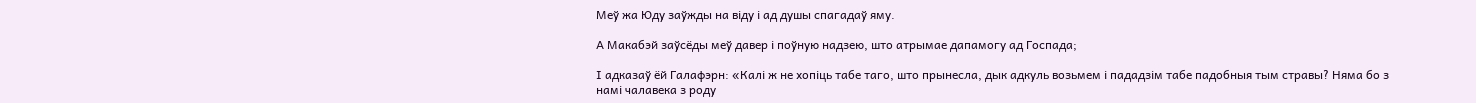Меў жа Юду заўжды на віду і ад душы спагадаў яму.

А Макабэй заўсёды меў давер і поўную надзею, што атрымае дапамогу ад Госпада;

І адказаў ёй Галафэрн: «Калі ж не хопіць табе таго, што прынесла, дык адкуль возьмем і пададзім табе падобныя тым стравы? Няма бо з намі чалавека з роду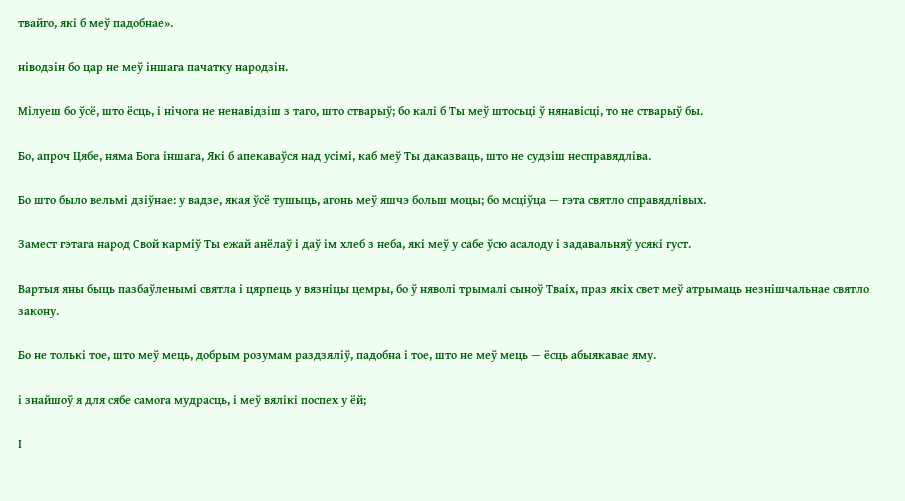твайго, які б меў падобнае».

ніводзін бо цар не меў іншага пачатку народзін.

Мілуеш бо ўсё, што ёсць, і нічога не ненавідзіш з таго, што стварыў; бо калі б Ты меў штосьці ў нянавісці, то не стварыў бы.

Бо, апроч Цябе, няма Бога іншага, Які б апекаваўся над усімі, каб меў Ты даказваць, што не судзіш несправядліва.

Бо што было вельмі дзіўнае: у вадзе, якая ўсё тушыць, агонь меў яшчэ больш моцы; бо мсціўца — гэта святло справядлівых.

Замест гэтага народ Свой карміў Ты ежай анёлаў і даў ім хлеб з неба, які меў у сабе ўсю асалоду і задавальняў усякі густ.

Вартыя яны быць пазбаўленымі святла і цярпець у вязніцы цемры, бо ў няволі трымалі сыноў Тваіх, праз якіх свет меў атрымаць незнішчальнае святло закону.

Бо не толькі тое, што меў мець, добрым розумам раздзяліў, падобна і тое, што не меў мець — ёсць абыякавае яму.

і знайшоў я для сябе самога мудрасць, і меў вялікі поспех у ёй;

І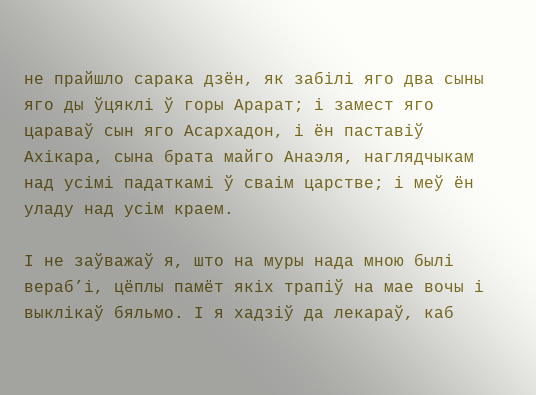не прайшло сарака дзён, як забілі яго два сыны яго ды ўцяклі ў горы Арарат; і замест яго цараваў сын яго Асархадон, і ён паставіў Ахікара, сына брата майго Анаэля, наглядчыкам над усімі падаткамі ў сваім царстве; і меў ён уладу над усім краем.

І не заўважаў я, што на муры нада мною былі вераб’і, цёплы памёт якіх трапіў на мае вочы і выклікаў бяльмо. І я хадзіў да лекараў, каб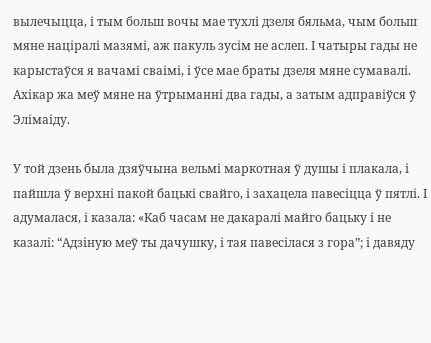вылечыцца, і тым больш вочы мае тухлі дзеля бяльма, чым больш мяне націралі мазямі, аж пакуль зусім не аслеп. І чатыры гады не карыстаўся я вачамі сваімі, і ўсе мае браты дзеля мяне сумавалі. Ахікар жа меў мяне на ўтрыманні два гады, а затым адправіўся ў Элімаіду.

У той дзень была дзяўчына вельмі маркотная ў душы і плакала, і пайшла ў верхні пакой бацькі свайго, і захацела павесіцца ў пятлі. І адумалася, і казала: «Каб часам не дакаралі майго бацьку і не казалі: “Адзіную меў ты дачушку, і тая павесілася з гора”; і давяду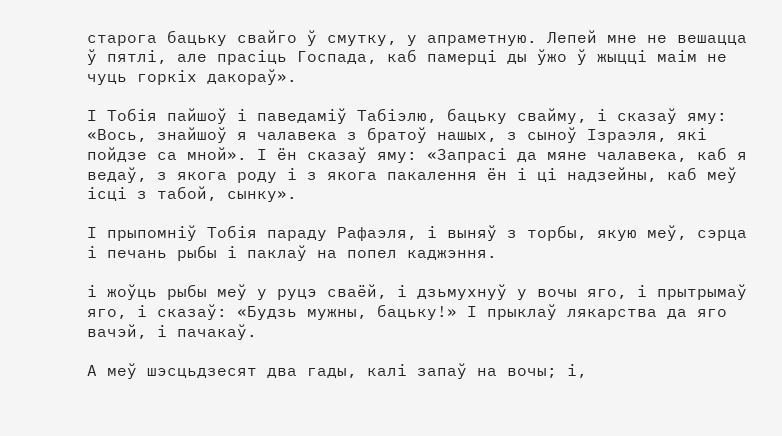старога бацьку свайго ў смутку, у апраметную. Лепей мне не вешацца ў пятлі, але прасіць Госпада, каб памерці ды ўжо ў жыцці маім не чуць горкіх дакораў».

І Тобія пайшоў і паведаміў Табіэлю, бацьку свайму, і сказаў яму: «Вось, знайшоў я чалавека з братоў нашых, з сыноў Ізраэля, які пойдзе са мной». І ён сказаў яму: «Запрасі да мяне чалавека, каб я ведаў, з якога роду і з якога пакалення ён і ці надзейны, каб меў ісці з табой, сынку».

І прыпомніў Тобія параду Рафаэля, і выняў з торбы, якую меў, сэрца і печань рыбы і паклаў на попел каджэння.

і жоўць рыбы меў у руцэ сваёй, і дзьмухнуў у вочы яго, і прытрымаў яго, і сказаў: «Будзь мужны, бацьку!» І прыклаў лякарства да яго вачэй, і пачакаў.

А меў шэсцьдзесят два гады, калі запаў на вочы; і,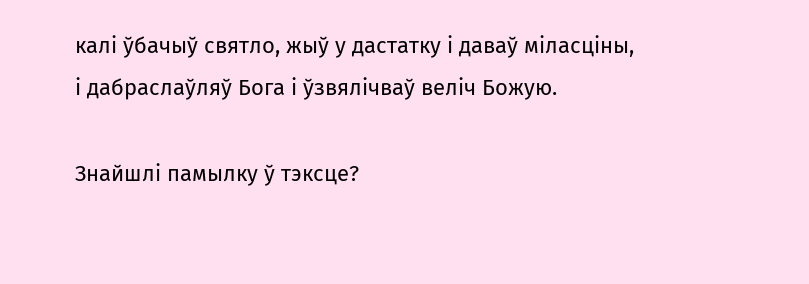калі ўбачыў святло, жыў у дастатку і даваў міласціны, і дабраслаўляў Бога і ўзвялічваў веліч Божую.

Знайшлі памылку ў тэксце?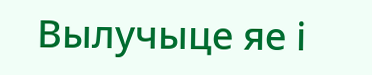Вылучыце яе і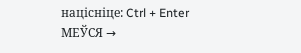націсніце: Ctrl + Enter
МЕЎСЯ →